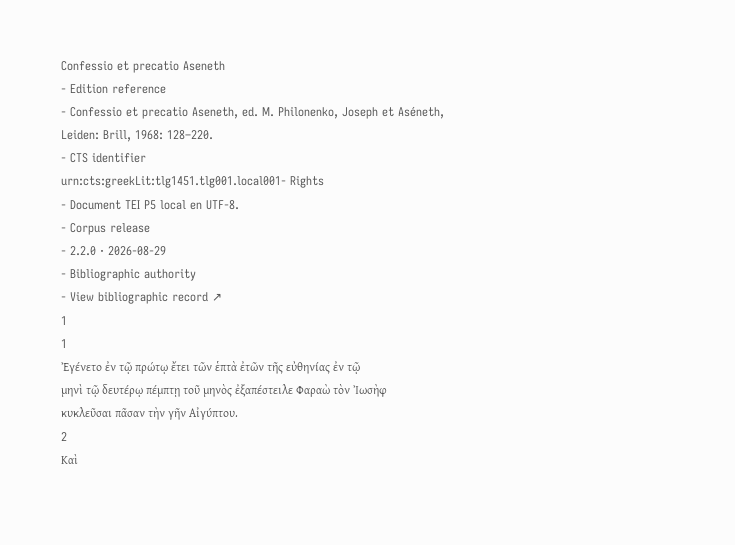Confessio et precatio Aseneth
- Edition reference
- Confessio et precatio Aseneth, ed. M. Philonenko, Joseph et Aséneth, Leiden: Brill, 1968: 128–220.
- CTS identifier
urn:cts:greekLit:tlg1451.tlg001.local001- Rights
- Document TEI P5 local en UTF-8.
- Corpus release
- 2.2.0 · 2026-08-29
- Bibliographic authority
- View bibliographic record ↗
1
1
Ἐγένετο ἐν τῷ πρώτῳ ἔτει τῶν ἑπτὰ ἐτῶν τῆς εὐθηνίας ἐν τῷ
μηνὶ τῷ δευτέρῳ πέμπτῃ τοῦ μηνὸς ἐξαπέστειλε Φαραὼ τὸν Ἰωσὴφ
κυκλεῦσαι πᾶσαν τὴν γῆν Αἰγύπτου.
2
Καὶ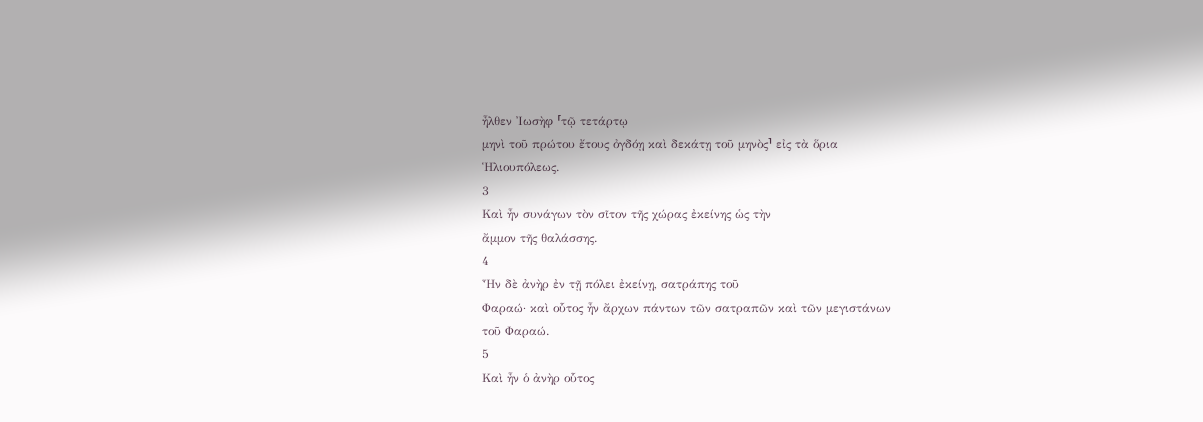ἦλθεν Ἰωσὴφ ⸢τῷ τετάρτῳ
μηνὶ τοῦ πρώτου ἔτους ὀγδόῃ καὶ δεκάτῃ τοῦ μηνὸς⸣ εἰς τὰ ὅρια
Ἡλιουπόλεως.
3
Καὶ ἦν συνάγων τὸν σῖτον τῆς χώρας ἐκείνης ὡς τὴν
ἄμμον τῆς θαλάσσης.
4
Ἦν δὲ ἀνὴρ ἐν τῇ πόλει ἐκείνῃ, σατράπης τοῦ
Φαραώ· καὶ οὗτος ἦν ἄρχων πάντων τῶν σατραπῶν καὶ τῶν μεγιστάνων
τοῦ Φαραώ.
5
Καὶ ἦν ὁ ἀνὴρ οὗτος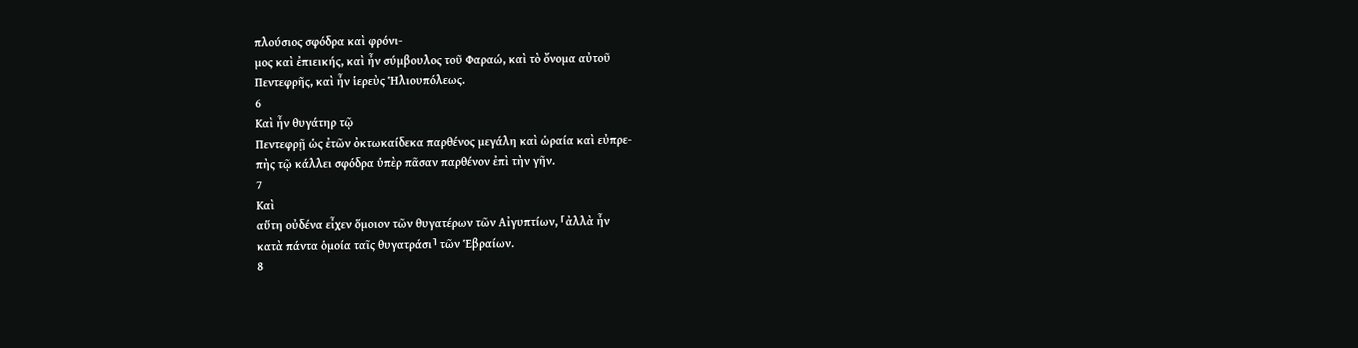πλούσιος σφόδρα καὶ φρόνι-
μος καὶ ἐπιεικής, καὶ ἦν σύμβουλος τοῦ Φαραώ, καὶ τὸ ὄνομα αὐτοῦ
Πεντεφρῆς, καὶ ἦν ἱερεὺς Ἡλιουπόλεως.
6
Καὶ ἦν θυγάτηρ τῷ
Πεντεφρῇ ὡς ἐτῶν ὀκτωκαίδεκα παρθένος μεγάλη καὶ ὡραία καὶ εὐπρε-
πὴς τῷ κάλλει σφόδρα ὑπὲρ πᾶσαν παρθένον ἐπὶ τὴν γῆν.
7
Καὶ
αὕτη οὐδένα εἶχεν ὅμοιον τῶν θυγατέρων τῶν Αἰγυπτίων, ⸢ἀλλὰ ἦν
κατὰ πάντα ὁμοία ταῖς θυγατράσι⸣ τῶν Ἑβραίων.
8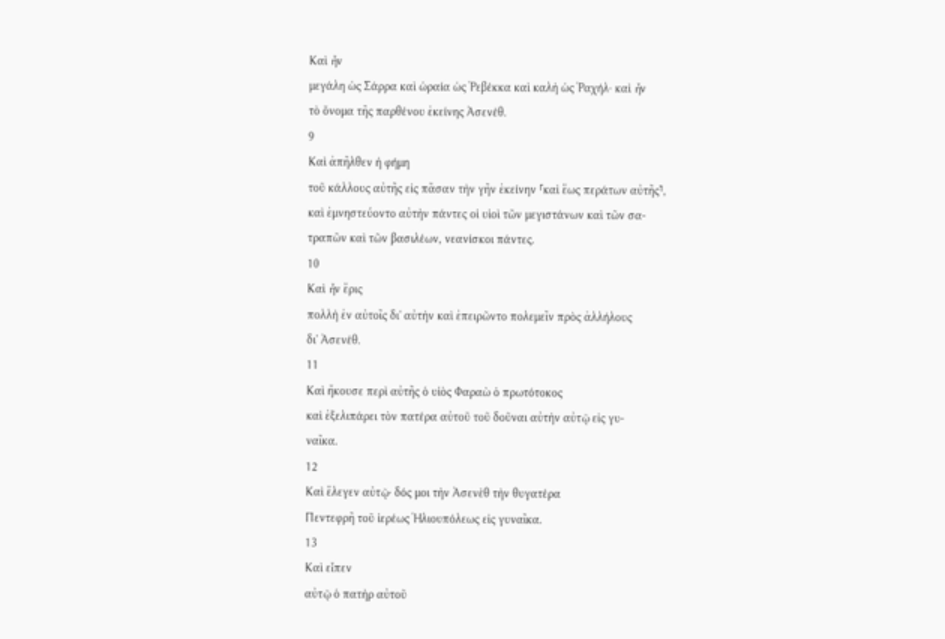Καὶ ἦν
μεγάλη ὡς Σάρρα καὶ ὡραία ὡς Ῥεβέκκα καὶ καλὴ ὡς Ῥαχήλ· καὶ ἦν
τὸ ὄνομα τῆς παρθένου ἐκείνης Ἀσενέθ.
9
Καὶ ἀπῆλθεν ἡ φήμη
τοῦ κάλλους αὐτῆς εἰς πᾶσαν τὴν γῆν ἐκείνην ⸢καὶ ἕως περάτων αὐτῆς⸣,
καὶ ἐμνηστεύοντο αὐτὴν πάντες οἱ υἱοὶ τῶν μεγιστάνων καὶ τῶν σα-
τραπῶν καὶ τῶν βασιλέων, νεανίσκοι πάντες.
10
Καὶ ἦν ἔρις
πολλὴ ἐν αὐτοῖς δι' αὐτὴν καὶ ἐπειρῶντο πολεμεῖν πρὸς ἀλλήλους
δι' Ἀσενέθ.
11
Καὶ ἤκουσε περὶ αὐτῆς ὁ υἱὸς Φαραὼ ὁ πρωτότοκος
καὶ ἐξελιπάρει τὸν πατέρα αὐτοῦ τοῦ δοῦναι αὐτὴν αὐτῷ εἰς γυ-
ναῖκα.
12
Καὶ ἔλεγεν αὐτῷ· δός μοι τὴν Ἀσενὲθ τὴν θυγατέρα
Πεντεφρῆ τοῦ ἱερέως Ἡλιουπόλεως εἰς γυναῖκα.
13
Καὶ εἶπεν
αὐτῷ ὁ πατὴρ αὐτοῦ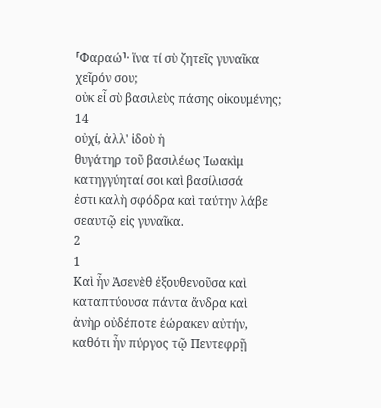⸢Φαραώ⸣· ἵνα τί σὺ ζητεῖς γυναῖκα χεῖρόν σου;
οὐκ εἶ σὺ βασιλεὺς πάσης οἰκουμένης;
14
οὐχί, ἀλλ' ἰδοὺ ἡ
θυγάτηρ τοῦ βασιλέως Ἰωακὶμ κατηγγύηταί σοι καὶ βασίλισσά
ἐστι καλὴ σφόδρα καὶ ταύτην λάβε σεαυτῷ εἰς γυναῖκα.
2
1
Καὶ ἦν Ἀσενὲθ ἐξουθενοῦσα καὶ καταπτύουσα πάντα ἄνδρα καὶ
ἀνὴρ οὐδέποτε ἑώρακεν αὐτήν, καθότι ἦν πύργος τῷ Πεντεφρῇ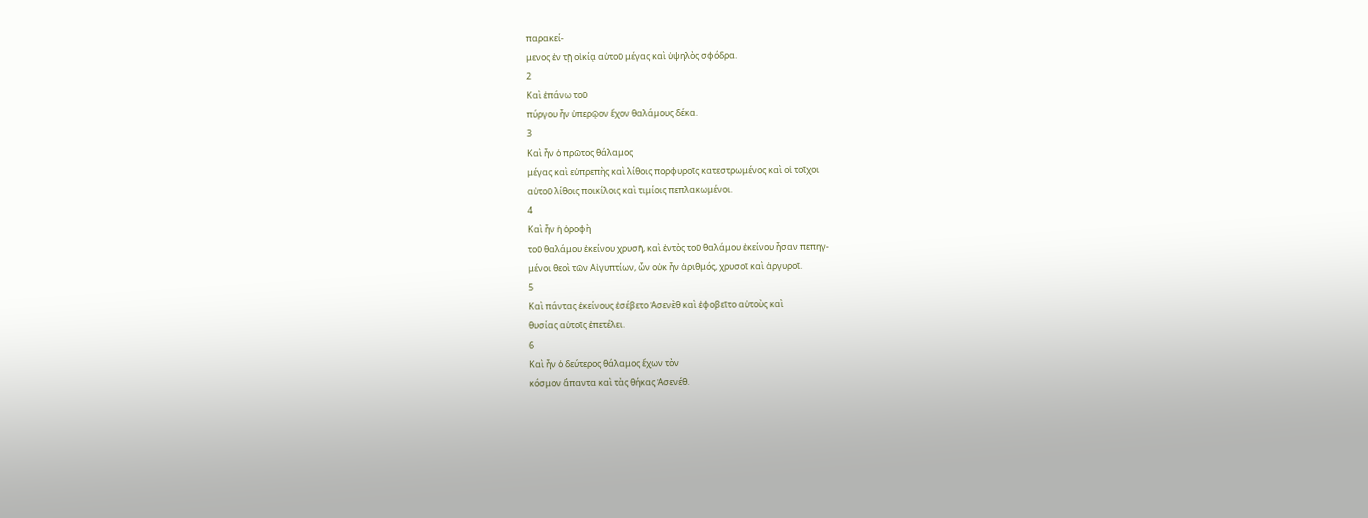παρακεί-
μενος ἐν τῇ οἰκίᾳ αὐτοῦ μέγας καὶ ὑψηλὸς σφόδρα.
2
Καὶ ἐπάνω τοῦ
πύργου ἦν ὑπερῷον ἔχον θαλάμους δέκα.
3
Καὶ ἦν ὁ πρῶτος θάλαμος
μέγας καὶ εὐπρεπὴς καὶ λίθοις πορφυροῖς κατεστρωμένος καὶ οἱ τοῖχοι
αὐτοῦ λίθοις ποικίλοις καὶ τιμίοις πεπλακωμένοι.
4
Καὶ ἦν ἡ ὀροφὴ
τοῦ θαλάμου ἐκείνου χρυσῆ, καὶ ἐντὸς τοῦ θαλάμου ἐκείνου ἦσαν πεπηγ-
μένοι θεοὶ τῶν Αἰγυπτίων, ὧν οὐκ ἦν ἀριθμός, χρυσοῖ καὶ ἀργυροῖ.
5
Καὶ πάντας ἐκείνους ἐσέβετο Ἀσενὲθ καὶ ἐφοβεῖτο αὐτοὺς καὶ
θυσίας αὐτοῖς ἐπετέλει.
6
Καὶ ἦν ὁ δεύτερος θάλαμος ἔχων τὸν
κόσμον ἅπαντα καὶ τὰς θήκας Ἀσενέθ.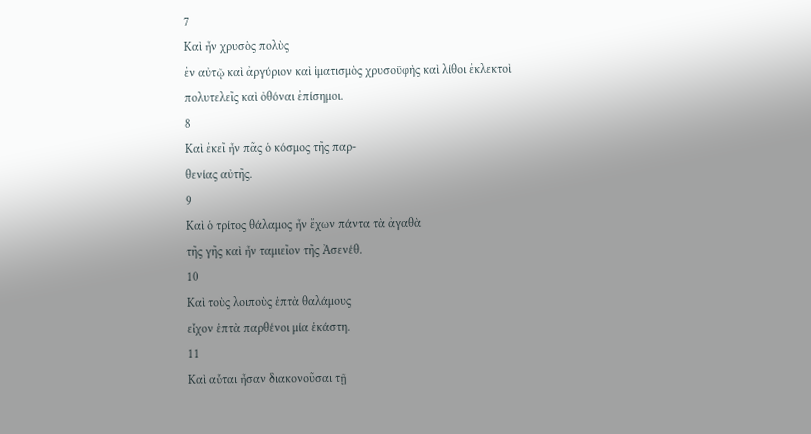7
Καὶ ἦν χρυσὸς πολὺς
ἐν αὐτῷ καὶ ἀργύριον καὶ ἱματισμὸς χρυσοϋφὴς καὶ λίθοι ἐκλεκτοὶ
πολυτελεῖς καὶ ὀθόναι ἐπίσημοι.
8
Καὶ ἐκεῖ ἦν πᾶς ὁ κόσμος τῆς παρ-
θενίας αὐτῆς.
9
Καὶ ὁ τρίτος θάλαμος ἦν ἔχων πάντα τὰ ἀγαθὰ
τῆς γῆς καὶ ἦν ταμιεῖον τῆς Ἀσενέθ.
10
Καὶ τοὺς λοιποὺς ἑπτὰ θαλάμους
εἶχον ἑπτὰ παρθένοι μία ἑκάστη.
11
Καὶ αὗται ἦσαν διακονοῦσαι τῇ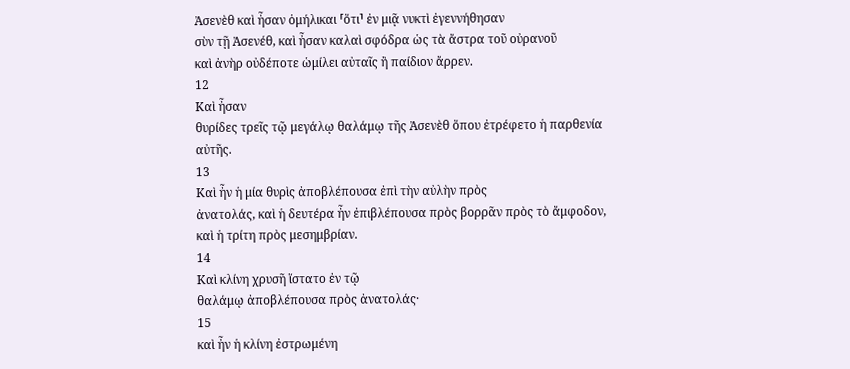Ἀσενὲθ καὶ ἦσαν ὁμήλικαι ⸢ὅτι⸣ ἐν μιᾷ νυκτὶ ἐγεννήθησαν
σὺν τῇ Ἀσενέθ, καὶ ἦσαν καλαὶ σφόδρα ὡς τὰ ἄστρα τοῦ οὐρανοῦ
καὶ ἀνὴρ οὐδέποτε ὡμίλει αὐταῖς ἢ παίδιον ἄρρεν.
12
Καὶ ἦσαν
θυρίδες τρεῖς τῷ μεγάλῳ θαλάμῳ τῆς Ἀσενὲθ ὅπου ἐτρέφετο ἡ παρθενία
αὐτῆς.
13
Καὶ ἦν ἡ μία θυρὶς ἀποβλέπουσα ἐπὶ τὴν αὐλὴν πρὸς
ἀνατολάς, καὶ ἡ δευτέρα ἦν ἐπιβλέπουσα πρὸς βορρᾶν πρὸς τὸ ἄμφοδον,
καὶ ἡ τρίτη πρὸς μεσημβρίαν.
14
Καὶ κλίνη χρυσῆ ἵστατο ἐν τῷ
θαλάμῳ ἀποβλέπουσα πρὸς ἀνατολάς·
15
καὶ ἦν ἡ κλίνη ἐστρωμένη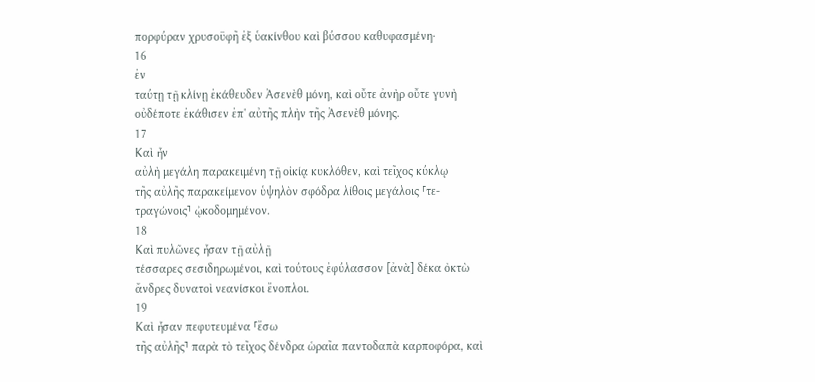πορφύραν χρυσοϋφῆ ἐξ ὑακίνθου καὶ βύσσου καθυφασμένη·
16
ἐν
ταύτῃ τῇ κλίνῃ ἐκάθευδεν Ἀσενὲθ μόνη, καὶ οὔτε ἀνὴρ οὔτε γυνὴ
οὐδέποτε ἐκάθισεν ἐπ' αὐτῆς πλὴν τῆς Ἀσενὲθ μόνης.
17
Καὶ ἦν
αὐλὴ μεγάλη παρακειμένη τῇ οἰκίᾳ κυκλόθεν, καὶ τεῖχος κύκλῳ
τῆς αὐλῆς παρακείμενον ὑψηλὸν σφόδρα λίθοις μεγάλοις ⸢τε-
τραγώνοις⸣ ᾠκοδομημένον.
18
Καὶ πυλῶνες ἦσαν τῇ αὐλῇ
τέσσαρες σεσιδηρωμένοι, καὶ τούτους ἐφύλασσον [ἀνὰ] δέκα ὀκτὼ
ἄνδρες δυνατοὶ νεανίσκοι ἔνοπλοι.
19
Καὶ ἦσαν πεφυτευμένα ⸢ἔσω
τῆς αὐλῆς⸣ παρὰ τὸ τεῖχος δένδρα ὡραῖα παντοδαπὰ καρποφόρα, καὶ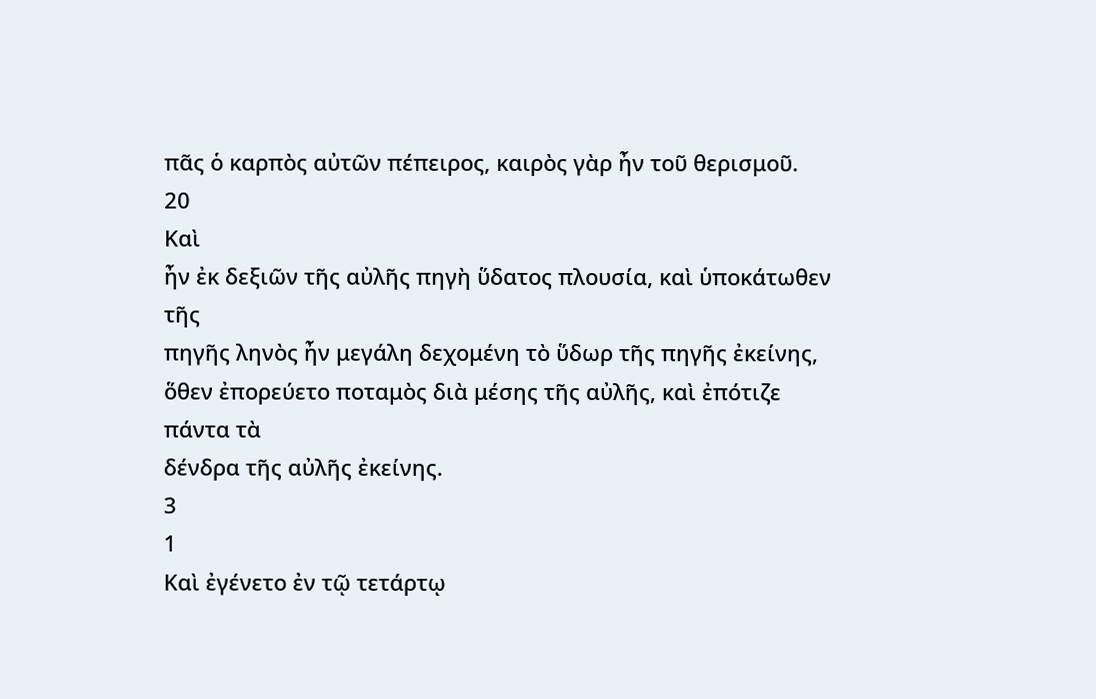πᾶς ὁ καρπὸς αὐτῶν πέπειρος, καιρὸς γὰρ ἦν τοῦ θερισμοῦ.
20
Καὶ
ἦν ἐκ δεξιῶν τῆς αὐλῆς πηγὴ ὕδατος πλουσία, καὶ ὑποκάτωθεν τῆς
πηγῆς ληνὸς ἦν μεγάλη δεχομένη τὸ ὕδωρ τῆς πηγῆς ἐκείνης,
ὅθεν ἐπορεύετο ποταμὸς διὰ μέσης τῆς αὐλῆς, καὶ ἐπότιζε πάντα τὰ
δένδρα τῆς αὐλῆς ἐκείνης.
3
1
Καὶ ἐγένετο ἐν τῷ τετάρτῳ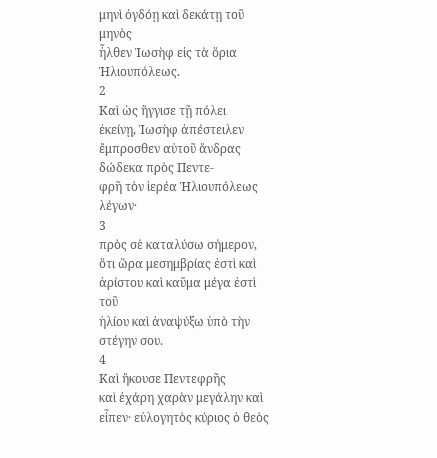μηνὶ ὀγδόῃ καὶ δεκάτῃ τοῦ μηνὸς
ἦλθεν Ἰωσὴφ εἰς τὰ ὅρια Ἡλιουπόλεως.
2
Καὶ ὡς ἤγγισε τῇ πόλει
ἐκείνῃ, Ἰωσὴφ ἀπέστειλεν ἔμπροσθεν αὐτοῦ ἄνδρας δώδεκα πρὸς Πεντε-
φρῆ τὸν ἱερέα Ἡλιουπόλεως λέγων·
3
πρὸς σὲ καταλύσω σήμερον,
ὅτι ὥρα μεσημβρίας ἐστὶ καὶ ἀρίστου καὶ καῦμα μέγα ἐστὶ τοῦ
ἡλίου καὶ ἀναψύξω ὑπὸ τὴν στέγην σου.
4
Καὶ ἤκουσε Πεντεφρῆς
καὶ ἐχάρη χαρὰν μεγάλην καὶ εἶπεν· εὐλογητὸς κύριος ὁ θεὸς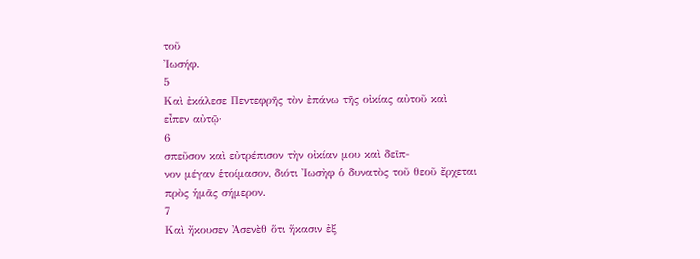τοῦ
Ἰωσήφ.
5
Καὶ ἐκάλεσε Πεντεφρῆς τὸν ἐπάνω τῆς οἰκίας αὐτοῦ καὶ
εἶπεν αὐτῷ·
6
σπεῦσον καὶ εὐτρέπισον τὴν οἰκίαν μου καὶ δεῖπ-
νον μέγαν ἑτοίμασον, διότι Ἰωσὴφ ὁ δυνατὸς τοῦ θεοῦ ἔρχεται
πρὸς ἡμᾶς σήμερον.
7
Καὶ ἤκουσεν Ἀσενὲθ ὅτι ἥκασιν ἐξ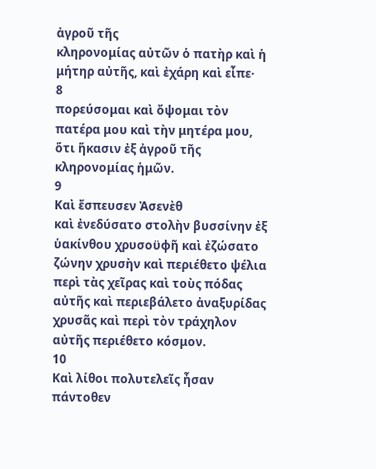ἀγροῦ τῆς
κληρονομίας αὐτῶν ὁ πατὴρ καὶ ἡ μήτηρ αὐτῆς, καὶ ἐχάρη καὶ εἶπε·
8
πορεύσομαι καὶ ὄψομαι τὸν πατέρα μου καὶ τὴν μητέρα μου,
ὅτι ἥκασιν ἐξ ἀγροῦ τῆς κληρονομίας ἡμῶν.
9
Καὶ ἔσπευσεν Ἀσενὲθ
καὶ ἐνεδύσατο στολὴν βυσσίνην ἐξ ὑακίνθου χρυσοϋφῆ καὶ ἐζώσατο
ζώνην χρυσὴν καὶ περιέθετο ψέλια περὶ τὰς χεῖρας καὶ τοὺς πόδας
αὐτῆς καὶ περιεβάλετο ἀναξυρίδας χρυσᾶς καὶ περὶ τὸν τράχηλον
αὐτῆς περιέθετο κόσμον.
10
Καὶ λίθοι πολυτελεῖς ἦσαν πάντοθεν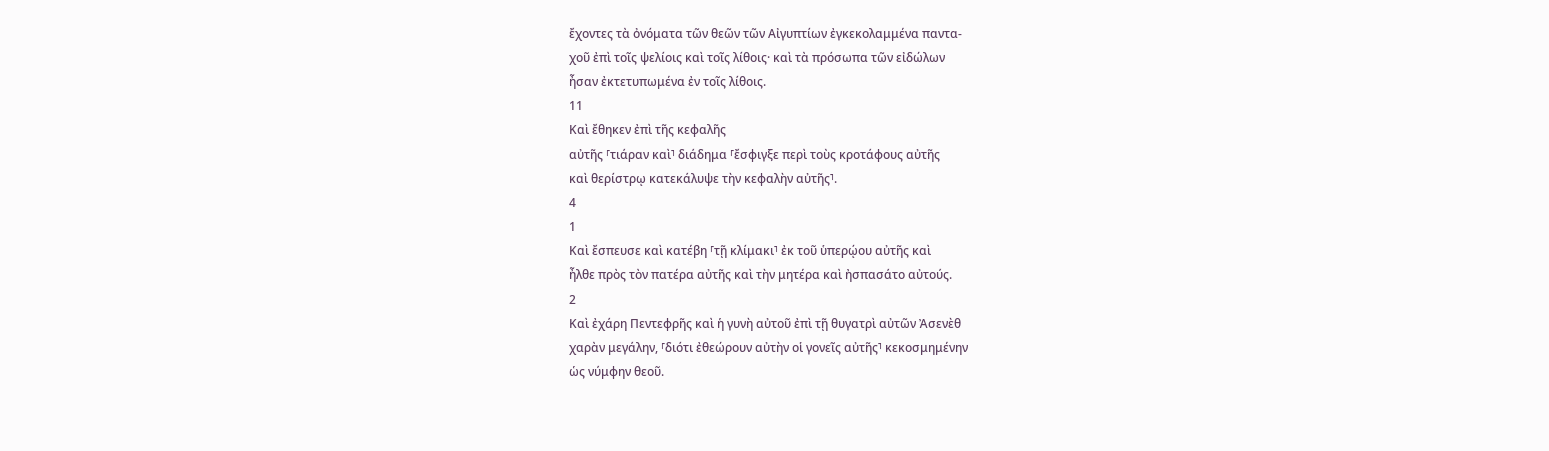ἔχοντες τὰ ὀνόματα τῶν θεῶν τῶν Αἰγυπτίων ἐγκεκολαμμένα παντα-
χοῦ ἐπὶ τοῖς ψελίοις καὶ τοῖς λίθοις· καὶ τὰ πρόσωπα τῶν εἰδώλων
ἦσαν ἐκτετυπωμένα ἐν τοῖς λίθοις.
11
Καὶ ἔθηκεν ἐπὶ τῆς κεφαλῆς
αὐτῆς ⸢τιάραν καὶ⸣ διάδημα ⸢ἔσφιγξε περὶ τοὺς κροτάφους αὐτῆς
καὶ θερίστρῳ κατεκάλυψε τὴν κεφαλὴν αὐτῆς⸣.
4
1
Καὶ ἔσπευσε καὶ κατέβη ⸢τῇ κλίμακι⸣ ἐκ τοῦ ὑπερῴου αὐτῆς καὶ
ἦλθε πρὸς τὸν πατέρα αὐτῆς καὶ τὴν μητέρα καὶ ἠσπασάτο αὐτούς.
2
Καὶ ἐχάρη Πεντεφρῆς καὶ ἡ γυνὴ αὐτοῦ ἐπὶ τῇ θυγατρὶ αὐτῶν Ἀσενὲθ
χαρὰν μεγάλην, ⸢διότι ἐθεώρουν αὐτὴν οἱ γονεῖς αὐτῆς⸣ κεκοσμημένην
ὡς νύμφην θεοῦ.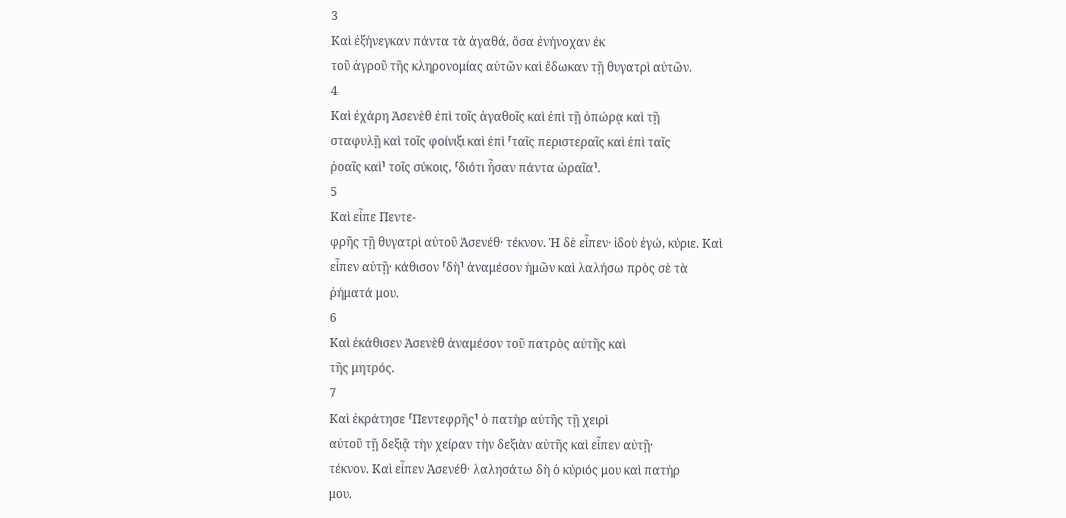3
Καὶ ἐξήνεγκαν πάντα τὰ ἀγαθά, ὅσα ἐνήνοχαν ἐκ
τοῦ ἀγροῦ τῆς κληρονομίας αὐτῶν καὶ ἔδωκαν τῇ θυγατρὶ αὐτῶν.
4
Καὶ ἐχάρη Ἀσενὲθ ἐπὶ τοῖς ἀγαθοῖς καὶ ἐπὶ τῇ ὀπώρᾳ καὶ τῇ
σταφυλῇ καὶ τοῖς φοίνιξι καὶ ἐπὶ ⸢ταῖς περιστεραῖς καὶ ἐπὶ ταῖς
ῥοαῖς καὶ⸣ τοῖς σύκοις, ⸢διότι ἦσαν πάντα ὡραῖα⸣.
5
Καὶ εἶπε Πεντε-
φρῆς τῇ θυγατρὶ αὐτοῦ Ἀσενέθ· τέκνον. Ἡ δὲ εἶπεν· ἰδοὺ ἐγώ, κύριε. Καὶ
εἶπεν αὐτῇ· κάθισον ⸢δὴ⸣ ἀναμέσον ἡμῶν καὶ λαλήσω πρὸς σὲ τὰ
ῥήματά μου.
6
Καὶ ἐκάθισεν Ἀσενὲθ ἀναμέσον τοῦ πατρὸς αὐτῆς καὶ
τῆς μητρός.
7
Καὶ ἐκράτησε ⸢Πεντεφρῆς⸣ ὁ πατὴρ αὐτῆς τῇ χειρὶ
αὐτοῦ τῇ δεξιᾷ τὴν χείραν τὴν δεξιὰν αὐτῆς καὶ εἶπεν αὐτῇ·
τέκνον. Καὶ εἶπεν Ἀσενέθ· λαλησάτω δὴ ὁ κύριός μου καὶ πατήρ
μου.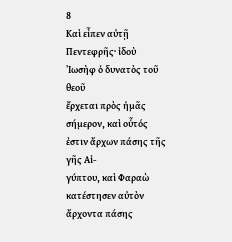8
Καὶ εἶπεν αὐτῇ Πεντεφρῆς· ἰδοὺ Ἰωσὴφ ὁ δυνατὸς τοῦ θεοῦ
ἔρχεται πρὸς ἡμᾶς σήμερον, καὶ οὗτός ἐστιν ἄρχων πάσης τῆς γῆς Αἰ-
γύπτου, καὶ Φαραὼ κατέστησεν αὐτὸν ἄρχοντα πάσης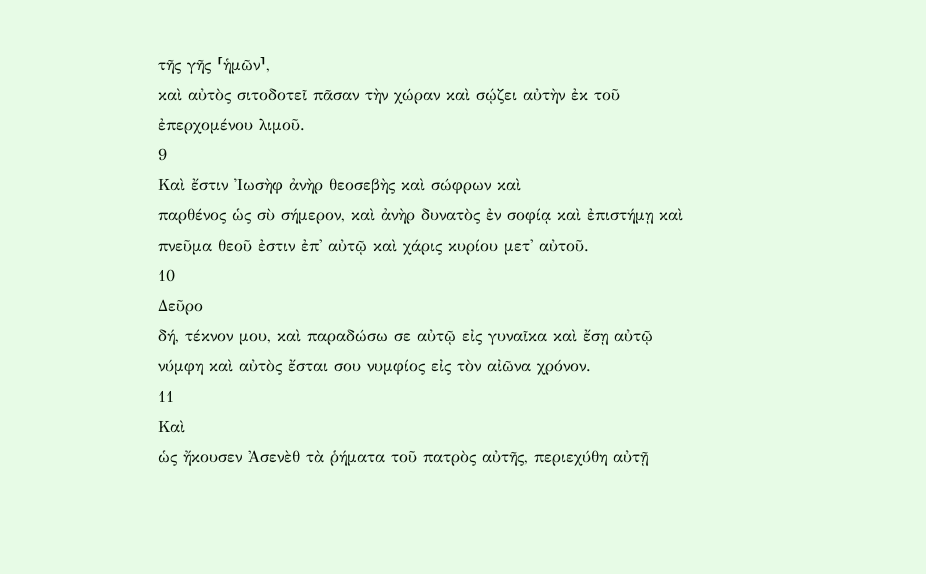τῆς γῆς ⸢ἡμῶν⸣,
καὶ αὐτὸς σιτοδοτεῖ πᾶσαν τὴν χώραν καὶ σῴζει αὐτὴν ἐκ τοῦ
ἐπερχομένου λιμοῦ.
9
Καὶ ἔστιν Ἰωσὴφ ἀνὴρ θεοσεβὴς καὶ σώφρων καὶ
παρθένος ὡς σὺ σήμερον, καὶ ἀνὴρ δυνατὸς ἐν σοφίᾳ καὶ ἐπιστήμῃ καὶ
πνεῦμα θεοῦ ἐστιν ἐπ' αὐτῷ καὶ χάρις κυρίου μετ' αὐτοῦ.
10
Δεῦρο
δή, τέκνον μου, καὶ παραδώσω σε αὐτῷ εἰς γυναῖκα καὶ ἔσῃ αὐτῷ
νύμφη καὶ αὐτὸς ἔσται σου νυμφίος εἰς τὸν αἰῶνα χρόνον.
11
Καὶ
ὡς ἤκουσεν Ἀσενὲθ τὰ ῥήματα τοῦ πατρὸς αὐτῆς, περιεχύθη αὐτῇ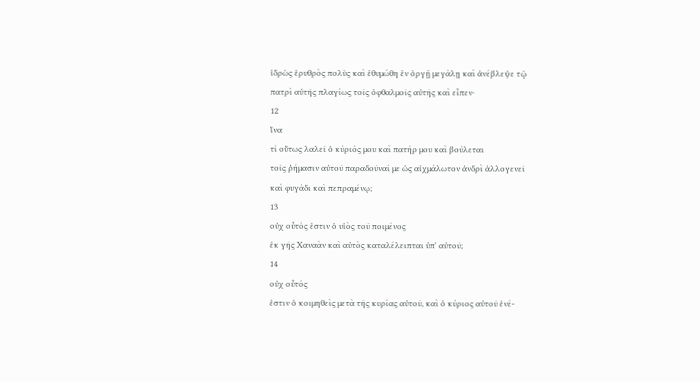ἱδρὼς ἐρυθρὸς πολὺς καὶ ἐθυμώθη ἐν ὀργῇ μεγάλῃ καὶ ἀνέβλεψε τῷ
πατρὶ αὐτῆς πλαγίως τοῖς ὀφθαλμοῖς αὐτῆς καὶ εἶπεν·
12
ἵνα
τί οὕτως λαλεῖ ὁ κύριός μου καὶ πατήρ μου καὶ βούλεται
τοῖς ῥήμασιν αὐτοῦ παραδοῦναί με ὡς αἰχμάλωτον ἀνδρὶ ἀλλογενεῖ
καὶ φυγάδι καὶ πεπραμένῳ;
13
οὐχ οὗτός ἐστιν ὁ υἱὸς τοῦ ποιμένος
ἐκ γῆς Χαναὰν καὶ αὐτὸς καταλέλειπται ὑπ' αὐτοῦ;
14
οὐχ οὗτός
ἐστιν ὁ κοιμηθεὶς μετὰ τῆς κυρίας αὐτοῦ, καὶ ὁ κύριος αὐτοῦ ἐνέ-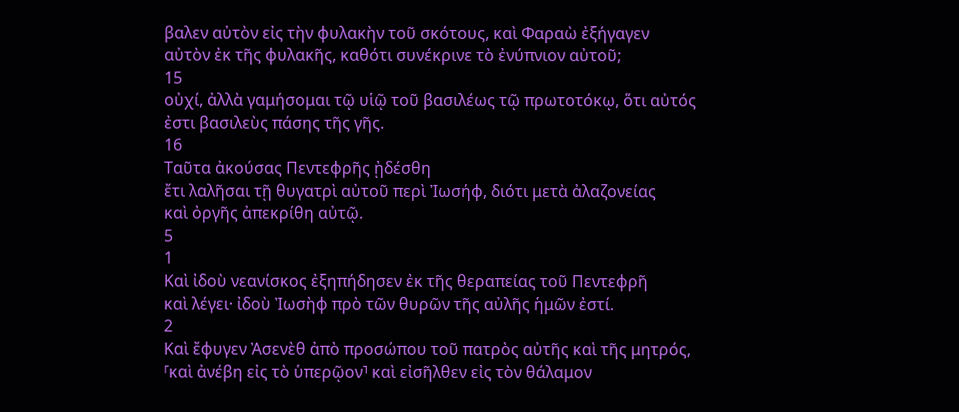βαλεν αὐτὸν εἰς τὴν φυλακὴν τοῦ σκότους, καὶ Φαραὼ ἐξήγαγεν
αὐτὸν ἐκ τῆς φυλακῆς, καθότι συνέκρινε τὸ ἐνύπνιον αὐτοῦ;
15
οὐχί, ἀλλὰ γαμήσομαι τῷ υἱῷ τοῦ βασιλέως τῷ πρωτοτόκῳ, ὅτι αὐτός
ἐστι βασιλεὺς πάσης τῆς γῆς.
16
Ταῦτα ἀκούσας Πεντεφρῆς ᾐδέσθη
ἔτι λαλῆσαι τῇ θυγατρὶ αὐτοῦ περὶ Ἰωσήφ, διότι μετὰ ἀλαζονείας
καὶ ὀργῆς ἀπεκρίθη αὐτῷ.
5
1
Καὶ ἰδοὺ νεανίσκος ἐξηπήδησεν ἐκ τῆς θεραπείας τοῦ Πεντεφρῆ
καὶ λέγει· ἰδοὺ Ἰωσὴφ πρὸ τῶν θυρῶν τῆς αὐλῆς ἡμῶν ἐστί.
2
Καὶ ἔφυγεν Ἀσενὲθ ἀπὸ προσώπου τοῦ πατρὸς αὐτῆς καὶ τῆς μητρός,
⸢καὶ ἀνέβη εἰς τὸ ὑπερῷον⸣ καὶ εἰσῆλθεν εἰς τὸν θάλαμον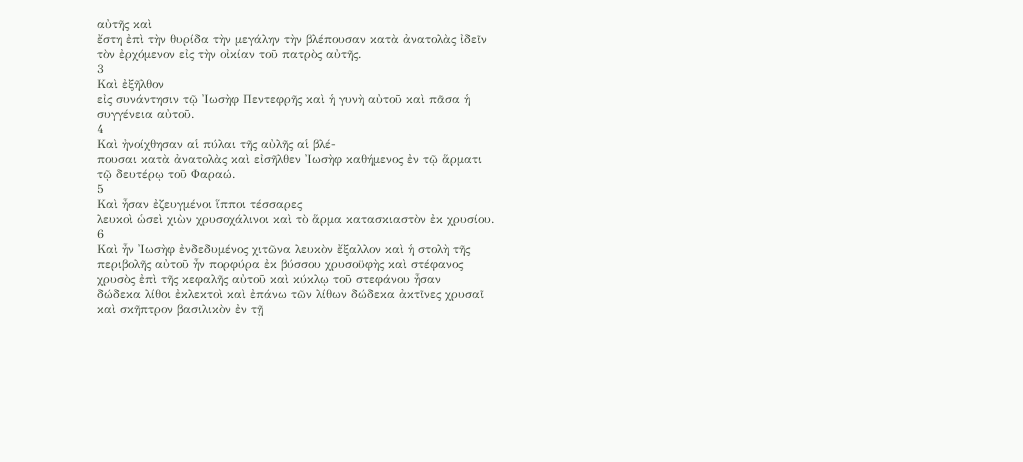αὐτῆς καὶ
ἔστη ἐπὶ τὴν θυρίδα τὴν μεγάλην τὴν βλέπουσαν κατὰ ἀνατολὰς ἰδεῖν
τὸν ἐρχόμενον εἰς τὴν οἰκίαν τοῦ πατρὸς αὐτῆς.
3
Καὶ ἐξῆλθον
εἰς συνάντησιν τῷ Ἰωσὴφ Πεντεφρῆς καὶ ἡ γυνὴ αὐτοῦ καὶ πᾶσα ἡ
συγγένεια αὐτοῦ.
4
Καὶ ἠνοίχθησαν αἱ πύλαι τῆς αὐλῆς αἱ βλέ-
πουσαι κατὰ ἀνατολὰς καὶ εἰσῆλθεν Ἰωσὴφ καθήμενος ἐν τῷ ἅρματι
τῷ δευτέρῳ τοῦ Φαραώ.
5
Καὶ ἦσαν ἐζευγμένοι ἵπποι τέσσαρες
λευκοὶ ὡσεὶ χιὼν χρυσοχάλινοι καὶ τὸ ἅρμα κατασκιαστὸν ἐκ χρυσίου.
6
Καὶ ἦν Ἰωσὴφ ἐνδεδυμένος χιτῶνα λευκὸν ἔξαλλον καὶ ἡ στολὴ τῆς
περιβολῆς αὐτοῦ ἦν πορφύρα ἐκ βύσσου χρυσοϋφὴς καὶ στέφανος
χρυσὸς ἐπὶ τῆς κεφαλῆς αὐτοῦ καὶ κύκλῳ τοῦ στεφάνου ἦσαν
δώδεκα λίθοι ἐκλεκτοὶ καὶ ἐπάνω τῶν λίθων δώδεκα ἀκτῖνες χρυσαῖ
καὶ σκῆπτρον βασιλικὸν ἐν τῇ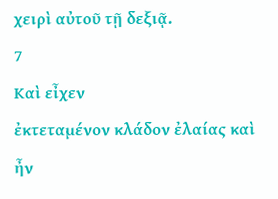χειρὶ αὐτοῦ τῇ δεξιᾷ.
7
Καὶ εἶχεν
ἐκτεταμένον κλάδον ἐλαίας καὶ ἦν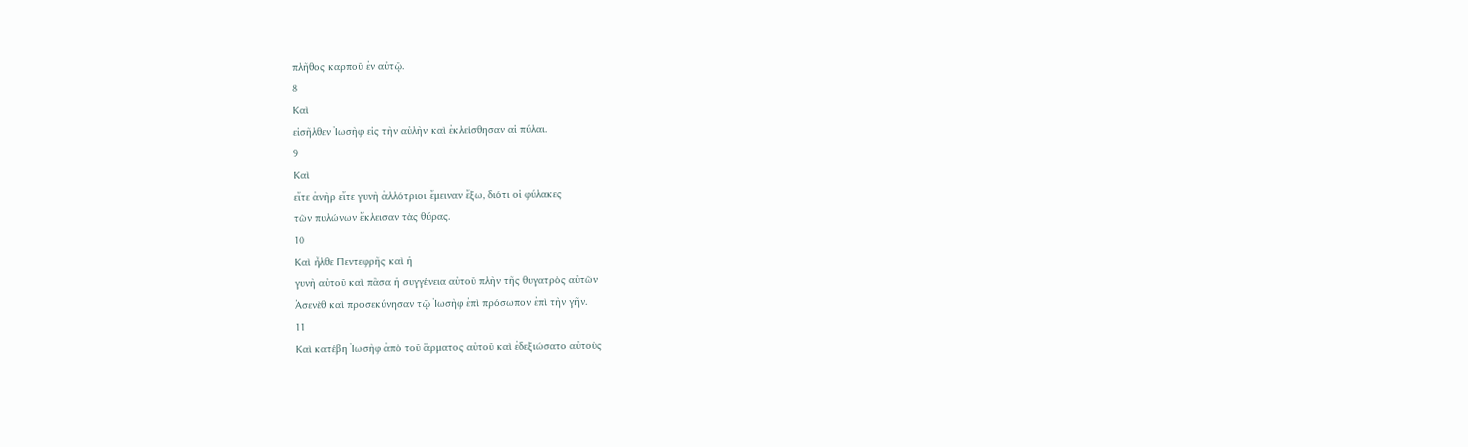πλῆθος καρποῦ ἐν αὐτῷ.
8
Καὶ
εἰσῆλθεν Ἰωσὴφ εἰς τὴν αὐλὴν καὶ ἐκλείσθησαν αἱ πύλαι.
9
Καὶ
εἴτε ἀνὴρ εἴτε γυνὴ ἀλλότριοι ἔμειναν ἔξω, διότι οἱ φύλακες
τῶν πυλώνων ἔκλεισαν τὰς θύρας.
10
Καὶ ἦλθε Πεντεφρῆς καὶ ἡ
γυνὴ αὐτοῦ καὶ πᾶσα ἡ συγγένεια αὐτοῦ πλὴν τῆς θυγατρὸς αὐτῶν
Ἀσενὲθ καὶ προσεκύνησαν τῷ Ἰωσὴφ ἐπὶ πρόσωπον ἐπὶ τὴν γῆν.
11
Καὶ κατέβη Ἰωσὴφ ἀπὸ τοῦ ἅρματος αὐτοῦ καὶ ἐδεξιώσατο αὐτοὺς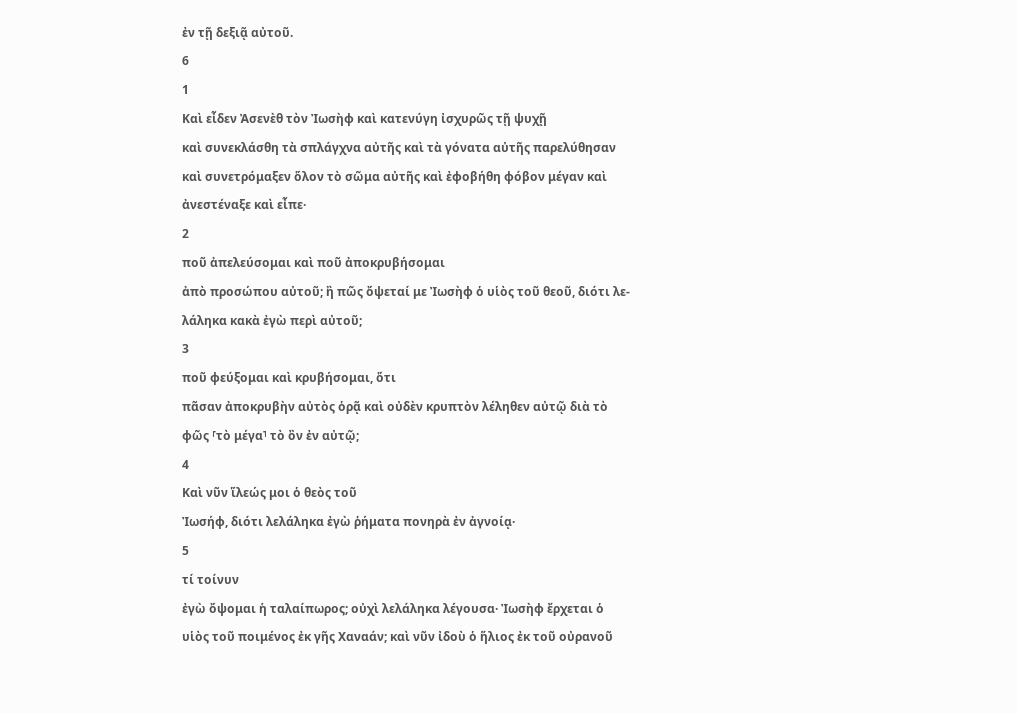ἐν τῇ δεξιᾷ αὐτοῦ.
6
1
Καὶ εἶδεν Ἀσενὲθ τὸν Ἰωσὴφ καὶ κατενύγη ἰσχυρῶς τῇ ψυχῇ
καὶ συνεκλάσθη τὰ σπλάγχνα αὐτῆς καὶ τὰ γόνατα αὐτῆς παρελύθησαν
καὶ συνετρόμαξεν ὅλον τὸ σῶμα αὐτῆς καὶ ἐφοβήθη φόβον μέγαν καὶ
ἀνεστέναξε καὶ εἶπε·
2
ποῦ ἀπελεύσομαι καὶ ποῦ ἀποκρυβήσομαι
ἀπὸ προσώπου αὐτοῦ; ἢ πῶς ὄψεταί με Ἰωσὴφ ὁ υἱὸς τοῦ θεοῦ, διότι λε-
λάληκα κακὰ ἐγὼ περὶ αὐτοῦ;
3
ποῦ φεύξομαι καὶ κρυβήσομαι, ὅτι
πᾶσαν ἀποκρυβὴν αὐτὸς ὁρᾷ καὶ οὐδὲν κρυπτὸν λέληθεν αὐτῷ διὰ τὸ
φῶς ⸢τὸ μέγα⸣ τὸ ὂν ἐν αὐτῷ;
4
Καὶ νῦν ἵλεώς μοι ὁ θεὸς τοῦ
Ἰωσήφ, διότι λελάληκα ἐγὼ ῥήματα πονηρὰ ἐν ἀγνοίᾳ·
5
τί τοίνυν
ἐγὼ ὄψομαι ἡ ταλαίπωρος; οὐχὶ λελάληκα λέγουσα· Ἰωσὴφ ἔρχεται ὁ
υἱὸς τοῦ ποιμένος ἐκ γῆς Χαναάν; καὶ νῦν ἰδοὺ ὁ ἥλιος ἐκ τοῦ οὐρανοῦ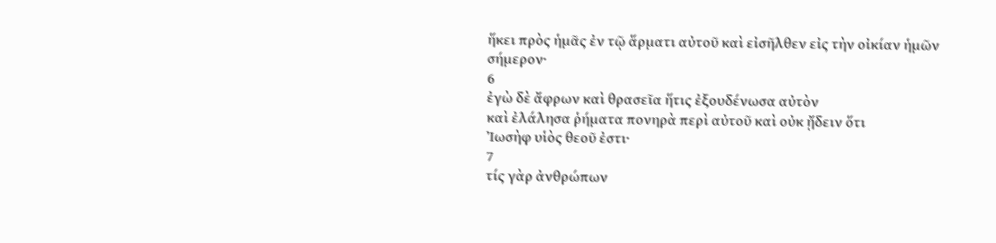ἥκει πρὸς ἡμᾶς ἐν τῷ ἅρματι αὐτοῦ καὶ εἰσῆλθεν εἰς τὴν οἰκίαν ἡμῶν
σήμερον·
6
ἐγὼ δὲ ἄφρων καὶ θρασεῖα ἥτις ἐξουδένωσα αὐτὸν
καὶ ἐλάλησα ῥήματα πονηρὰ περὶ αὐτοῦ καὶ οὐκ ᾔδειν ὅτι
Ἰωσὴφ υἱὸς θεοῦ ἐστι·
7
τίς γὰρ ἀνθρώπων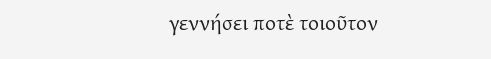γεννήσει ποτὲ τοιοῦτον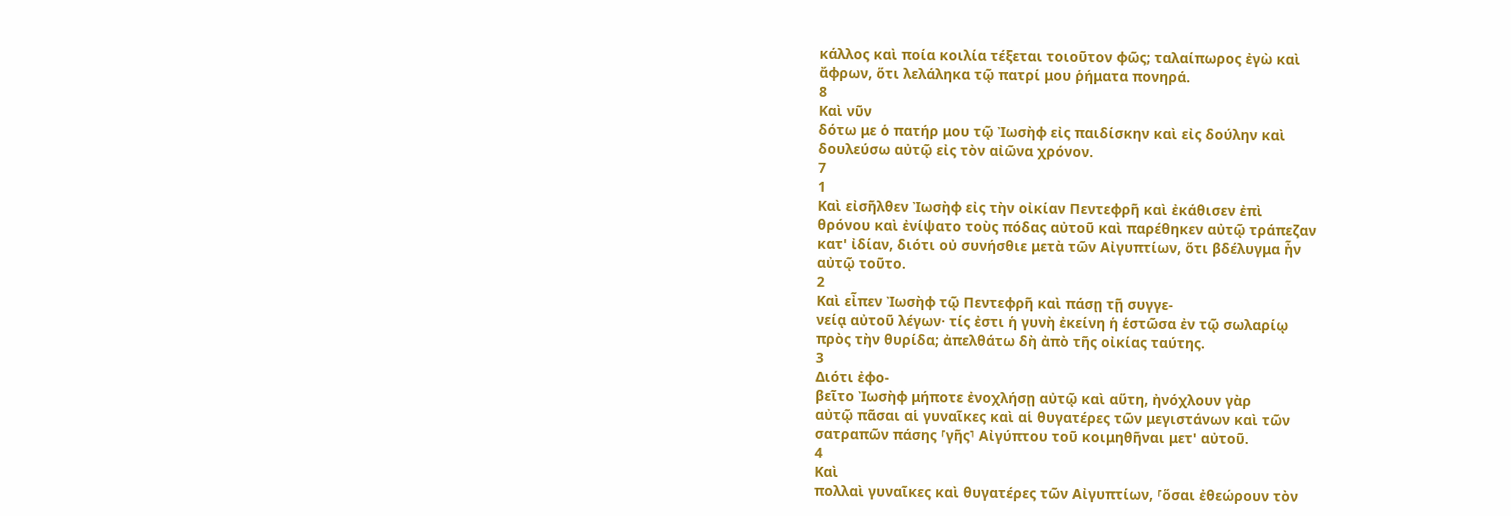κάλλος καὶ ποία κοιλία τέξεται τοιοῦτον φῶς; ταλαίπωρος ἐγὼ καὶ
ἄφρων, ὅτι λελάληκα τῷ πατρί μου ῥήματα πονηρά.
8
Καὶ νῦν
δότω με ὁ πατήρ μου τῷ Ἰωσὴφ εἰς παιδίσκην καὶ εἰς δούλην καὶ
δουλεύσω αὐτῷ εἰς τὸν αἰῶνα χρόνον.
7
1
Καὶ εἰσῆλθεν Ἰωσὴφ εἰς τὴν οἰκίαν Πεντεφρῆ καὶ ἐκάθισεν ἐπὶ
θρόνου καὶ ἐνίψατο τοὺς πόδας αὐτοῦ καὶ παρέθηκεν αὐτῷ τράπεζαν
κατ' ἰδίαν, διότι οὐ συνήσθιε μετὰ τῶν Αἰγυπτίων, ὅτι βδέλυγμα ἦν
αὐτῷ τοῦτο.
2
Καὶ εἶπεν Ἰωσὴφ τῷ Πεντεφρῆ καὶ πάσῃ τῇ συγγε-
νείᾳ αὐτοῦ λέγων· τίς ἐστι ἡ γυνὴ ἐκείνη ἡ ἑστῶσα ἐν τῷ σωλαρίῳ
πρὸς τὴν θυρίδα; ἀπελθάτω δὴ ἀπὸ τῆς οἰκίας ταύτης.
3
Διότι ἐφο-
βεῖτο Ἰωσὴφ μήποτε ἐνοχλήσῃ αὐτῷ καὶ αὕτη, ἠνόχλουν γὰρ
αὐτῷ πᾶσαι αἱ γυναῖκες καὶ αἱ θυγατέρες τῶν μεγιστάνων καὶ τῶν
σατραπῶν πάσης ⸢γῆς⸣ Αἰγύπτου τοῦ κοιμηθῆναι μετ' αὐτοῦ.
4
Καὶ
πολλαὶ γυναῖκες καὶ θυγατέρες τῶν Αἰγυπτίων, ⸢ὅσαι ἐθεώρουν τὸν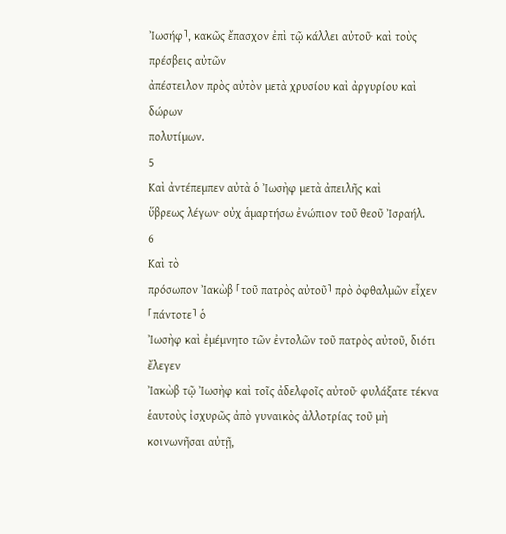Ἰωσήφ⸣, κακῶς ἔπασχον ἐπὶ τῷ κάλλει αὐτοῦ· καὶ τοὺς πρέσβεις αὐτῶν
ἀπέστειλον πρὸς αὐτὸν μετὰ χρυσίου καὶ ἀργυρίου καὶ δώρων
πολυτίμων.
5
Καὶ ἀντέπεμπεν αὐτὰ ὁ Ἰωσὴφ μετὰ ἀπειλῆς καὶ
ὕβρεως λέγων· οὐχ ἁμαρτήσω ἐνώπιον τοῦ θεοῦ Ἰσραήλ.
6
Καὶ τὸ
πρόσωπον Ἰακὼβ ⸢τοῦ πατρὸς αὐτοῦ⸣ πρὸ ὀφθαλμῶν εἶχεν ⸢πάντοτε⸣ ὁ
Ἰωσὴφ καὶ ἐμέμνητο τῶν ἐντολῶν τοῦ πατρὸς αὐτοῦ, διότι ἔλεγεν
Ἰακὼβ τῷ Ἰωσὴφ καὶ τοῖς ἀδελφοῖς αὐτοῦ· φυλάξατε τέκνα
ἑαυτοὺς ἰσχυρῶς ἀπὸ γυναικὸς ἀλλοτρίας τοῦ μὴ κοινωνῆσαι αὐτῇ,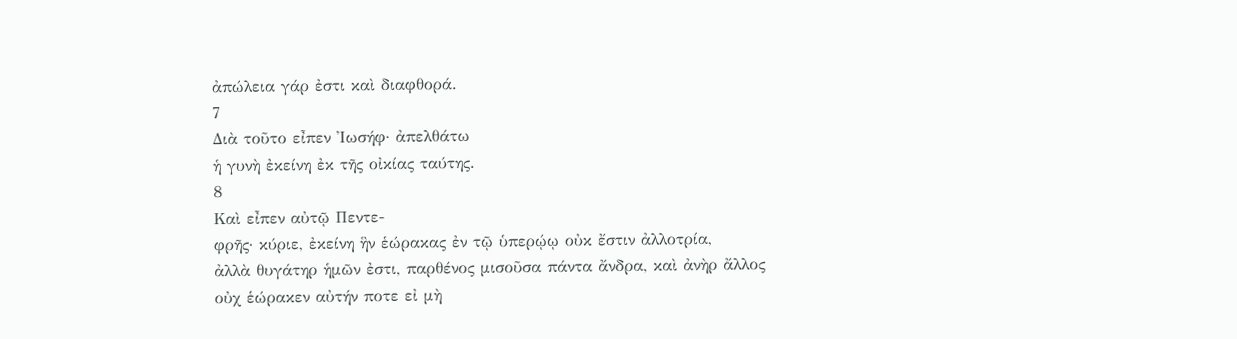ἀπώλεια γάρ ἐστι καὶ διαφθορά.
7
Διὰ τοῦτο εἶπεν Ἰωσήφ· ἀπελθάτω
ἡ γυνὴ ἐκείνη ἐκ τῆς οἰκίας ταύτης.
8
Καὶ εἶπεν αὐτῷ Πεντε-
φρῆς· κύριε, ἐκείνη ἣν ἑώρακας ἐν τῷ ὑπερῴῳ οὐκ ἔστιν ἀλλοτρία,
ἀλλὰ θυγάτηρ ἡμῶν ἐστι, παρθένος μισοῦσα πάντα ἄνδρα, καὶ ἀνὴρ ἄλλος
οὐχ ἑώρακεν αὐτήν ποτε εἰ μὴ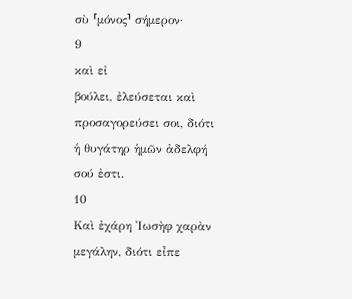σὺ ⸢μόνος⸣ σήμερον·
9
καὶ εἰ
βούλει, ἐλεύσεται καὶ προσαγορεύσει σοι, διότι ἡ θυγάτηρ ἡμῶν ἀδελφή
σού ἐστι.
10
Καὶ ἐχάρη Ἰωσὴφ χαρὰν μεγάλην, διότι εἶπε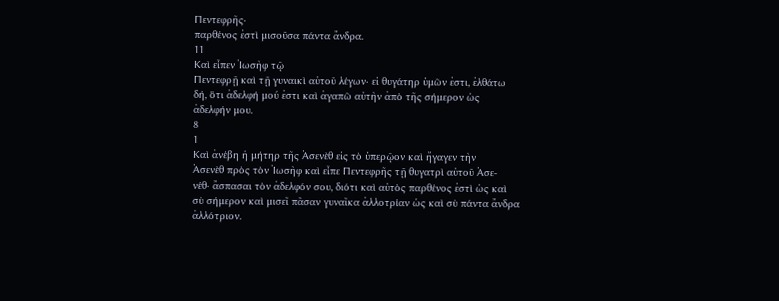Πεντεφρῆς·
παρθένος ἐστὶ μισοῦσα πάντα ἄνδρα.
11
Καὶ εἶπεν Ἰωσὴφ τῷ
Πεντεφρῇ καὶ τῇ γυναικὶ αὐτοῦ λέγων· εἰ θυγάτηρ ὑμῶν ἐστι, ἐλθάτω
δή, ὅτι ἀδελφή μού ἐστι καὶ ἀγαπῶ αὐτὴν ἀπὸ τῆς σήμερον ὡς
ἀδελφήν μου.
8
1
Καὶ ἀνέβη ἡ μήτηρ τῆς Ἀσενὲθ εἰς τὸ ὑπερῷον καὶ ἤγαγεν τὴν
Ἀσενὲθ πρὸς τὸν Ἰωσὴφ καὶ εἶπε Πεντεφρῆς τῇ θυγατρὶ αὐτοῦ Ἀσε-
νέθ· ἄσπασαι τὸν ἀδελφόν σου, διότι καὶ αὐτὸς παρθένος ἐστὶ ὡς καὶ
σὺ σήμερον καὶ μισεῖ πᾶσαν γυναῖκα ἀλλοτρίαν ὡς καὶ σὺ πάντα ἄνδρα
ἀλλότριον.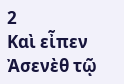2
Καὶ εἶπεν Ἀσενὲθ τῷ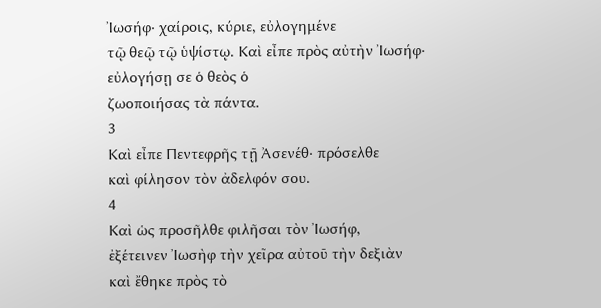Ἰωσήφ· χαίροις, κύριε, εὐλογημένε
τῷ θεῷ τῷ ὑψίστῳ. Καὶ εἶπε πρὸς αὐτὴν Ἰωσήφ· εὐλογήσῃ σε ὁ θεὸς ὁ
ζωοποιήσας τὰ πάντα.
3
Καὶ εἶπε Πεντεφρῆς τῇ Ἀσενέθ· πρόσελθε
καὶ φίλησον τὸν ἀδελφόν σου.
4
Καὶ ὡς προσῆλθε φιλῆσαι τὸν Ἰωσήφ,
ἐξέτεινεν Ἰωσὴφ τὴν χεῖρα αὐτοῦ τὴν δεξιὰν καὶ ἔθηκε πρὸς τὸ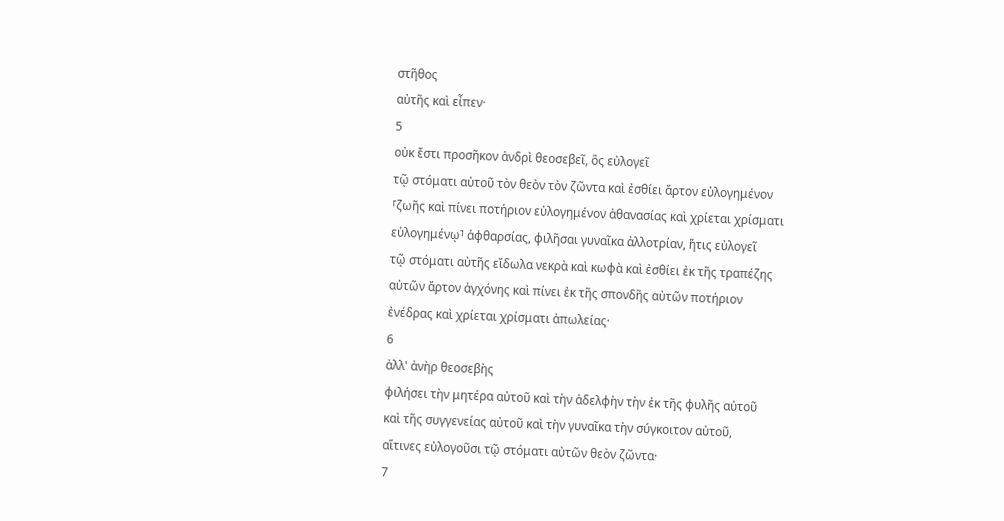στῆθος
αὐτῆς καὶ εἶπεν·
5
οὐκ ἔστι προσῆκον ἀνδρὶ θεοσεβεῖ, ὃς εὐλογεῖ
τῷ στόματι αὐτοῦ τὸν θεὸν τὸν ζῶντα καὶ ἐσθίει ἄρτον εὐλογημένον
⸢ζωῆς καὶ πίνει ποτήριον εὐλογημένον ἀθανασίας καὶ χρίεται χρίσματι
εὐλογημένῳ⸣ ἀφθαρσίας, φιλῆσαι γυναῖκα ἀλλοτρίαν, ἥτις εὐλογεῖ
τῷ στόματι αὐτῆς εἴδωλα νεκρὰ καὶ κωφὰ καὶ ἐσθίει ἐκ τῆς τραπέζης
αὐτῶν ἄρτον ἀγχόνης καὶ πίνει ἐκ τῆς σπονδῆς αὐτῶν ποτήριον
ἐνέδρας καὶ χρίεται χρίσματι ἀπωλείας·
6
ἀλλ' ἀνὴρ θεοσεβὴς
φιλήσει τὴν μητέρα αὐτοῦ καὶ τὴν ἀδελφὴν τὴν ἐκ τῆς φυλῆς αὐτοῦ
καὶ τῆς συγγενείας αὐτοῦ καὶ τὴν γυναῖκα τὴν σύγκοιτον αὐτοῦ,
αἵτινες εὐλογοῦσι τῷ στόματι αὐτῶν θεὸν ζῶντα·
7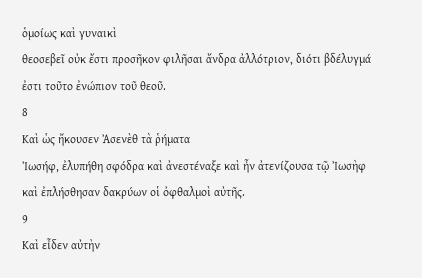ὁμοίως καὶ γυναικὶ
θεοσεβεῖ οὐκ ἔστι προσῆκον φιλῆσαι ἄνδρα ἀλλότριον, διότι βδέλυγμά
ἐστι τοῦτο ἐνώπιον τοῦ θεοῦ.
8
Καὶ ὡς ἤκουσεν Ἀσενὲθ τὰ ῥήματα
Ἰωσήφ, ἐλυπήθη σφόδρα καὶ ἀνεστέναξε καὶ ἦν ἀτενίζουσα τῷ Ἰωσὴφ
καὶ ἐπλήσθησαν δακρύων οἱ ὀφθαλμοὶ αὐτῆς.
9
Καὶ εἶδεν αὐτὴν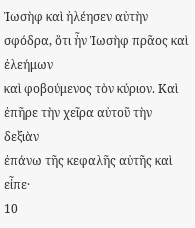Ἰωσὴφ καὶ ἠλέησεν αὐτὴν σφόδρα, ὅτι ἦν Ἰωσὴφ πρᾶος καὶ ἐλεήμων
καὶ φοβούμενος τὸν κύριον. Καὶ ἐπῆρε τὴν χεῖρα αὐτοῦ τὴν δεξιὰν
ἐπάνω τῆς κεφαλῆς αὐτῆς καὶ εἶπε·
10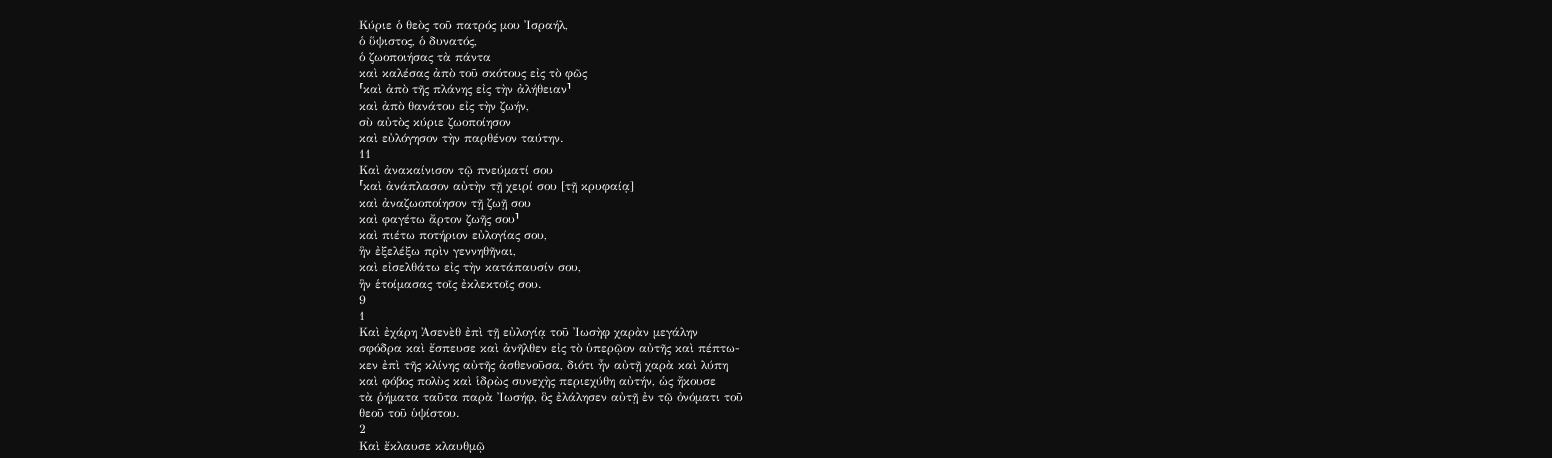Κύριε ὁ θεὸς τοῦ πατρός μου Ἰσραήλ,
ὁ ὕψιστος, ὁ δυνατός,
ὁ ζωοποιήσας τὰ πάντα
καὶ καλέσας ἀπὸ τοῦ σκότους εἰς τὸ φῶς
⸢καὶ ἀπὸ τῆς πλάνης εἰς τὴν ἀλήθειαν⸣
καὶ ἀπὸ θανάτου εἰς τὴν ζωήν,
σὺ αὐτὸς κύριε ζωοποίησον
καὶ εὐλόγησον τὴν παρθένον ταύτην.
11
Καὶ ἀνακαίνισον τῷ πνεύματί σου
⸢καὶ ἀνάπλασον αὐτὴν τῇ χειρί σου [τῇ κρυφαίᾳ]
καὶ ἀναζωοποίησον τῇ ζωῇ σου
καὶ φαγέτω ἄρτον ζωῆς σου⸣
καὶ πιέτω ποτήριον εὐλογίας σου,
ἣν ἐξελέξω πρὶν γεννηθῆναι,
καὶ εἰσελθάτω εἰς τὴν κατάπαυσίν σου,
ἣν ἑτοίμασας τοῖς ἐκλεκτοῖς σου.
9
1
Καὶ ἐχάρη Ἀσενὲθ ἐπὶ τῇ εὐλογίᾳ τοῦ Ἰωσὴφ χαρὰν μεγάλην
σφόδρα καὶ ἔσπευσε καὶ ἀνῆλθεν εἰς τὸ ὑπερῷον αὐτῆς καὶ πέπτω-
κεν ἐπὶ τῆς κλίνης αὐτῆς ἀσθενοῦσα, διότι ἦν αὐτῇ χαρὰ καὶ λύπη
καὶ φόβος πολὺς καὶ ἱδρὼς συνεχὴς περιεχύθη αὐτήν, ὡς ἤκουσε
τὰ ῥήματα ταῦτα παρὰ Ἰωσήφ, ὃς ἐλάλησεν αὐτῇ ἐν τῷ ὀνόματι τοῦ
θεοῦ τοῦ ὑψίστου.
2
Καὶ ἔκλαυσε κλαυθμῷ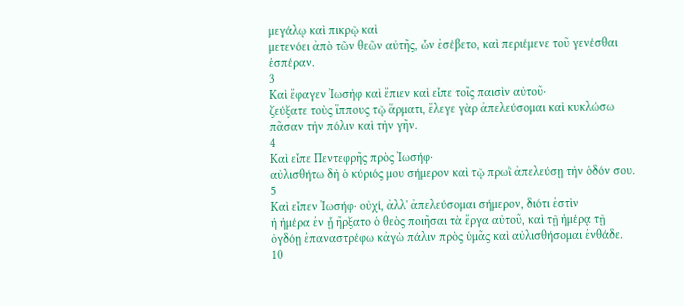μεγάλῳ καὶ πικρῷ καὶ
μετενόει ἀπὸ τῶν θεῶν αὐτῆς, ὧν ἐσέβετο, καὶ περιέμενε τοῦ γενέσθαι
ἑσπέραν.
3
Καὶ ἔφαγεν Ἰωσὴφ καὶ ἔπιεν καὶ εἶπε τοῖς παισὶν αὐτοῦ·
ζεύξατε τοὺς ἵππους τῷ ἅρματι, ἔλεγε γὰρ ἀπελεύσομαι καὶ κυκλώσω
πᾶσαν τὴν πόλιν καὶ τὴν γῆν.
4
Καὶ εἶπε Πεντεφρῆς πρὸς Ἰωσήφ·
αὐλισθήτω δὴ ὁ κύριός μου σήμερον καὶ τῷ πρωῒ ἀπελεύσῃ τὴν ὁδόν σου.
5
Καὶ εἶπεν Ἰωσήφ· οὐχί, ἀλλ' ἀπελεύσομαι σήμερον, διότι ἐστὶν
ἡ ἡμέρα ἐν ᾗ ἤρξατο ὁ θεὸς ποιῆσαι τὰ ἔργα αὐτοῦ, καὶ τῇ ἡμέρᾳ τῇ
ὀγδόῃ ἐπαναστρέφω κἀγὼ πάλιν πρὸς ὑμᾶς καὶ αὐλισθήσομαι ἐνθάδε.
10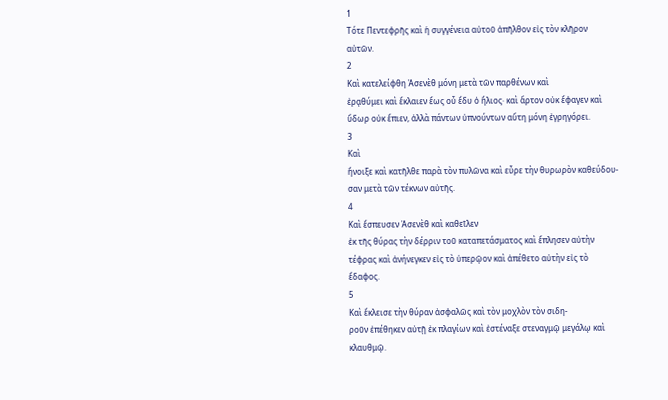1
Τότε Πεντεφρῆς καὶ ἡ συγγένεια αὐτοῦ ἀπῆλθον εἰς τὸν κλῆρον
αὐτῶν.
2
Καὶ κατελείφθη Ἀσενὲθ μόνη μετὰ τῶν παρθένων καὶ
ἐρᾳθύμει καὶ ἔκλαιεν ἕως οὗ ἔδυ ὁ ἥλιος· καὶ ἄρτον οὐκ ἔφαγεν καὶ
ὕδωρ οὐκ ἔπιεν, ἀλλὰ πάντων ὑπνούντων αὕτη μόνη ἐγρηγόρει.
3
Καὶ
ἤνοιξε καὶ κατῆλθε παρὰ τὸν πυλῶνα καὶ εὗρε τὴν θυρωρὸν καθεύδου-
σαν μετὰ τῶν τέκνων αὐτῆς.
4
Καὶ ἔσπευσεν Ἀσενὲθ καὶ καθεῖλεν
ἐκ τῆς θύρας τὴν δέρριν τοῦ καταπετάσματος καὶ ἔπλησεν αὐτὴν
τέφρας καὶ ἀνήνεγκεν εἰς τὸ ὑπερῷον καὶ ἀπέθετο αὐτὴν εἰς τὸ
ἔδαφος.
5
Καὶ ἔκλεισε τὴν θύραν ἀσφαλῶς καὶ τὸν μοχλὸν τὸν σιδη-
ροῦν ἐπέθηκεν αὐτῇ ἐκ πλαγίων καὶ ἐστέναξε στεναγμῷ μεγάλῳ καὶ
κλαυθμῷ.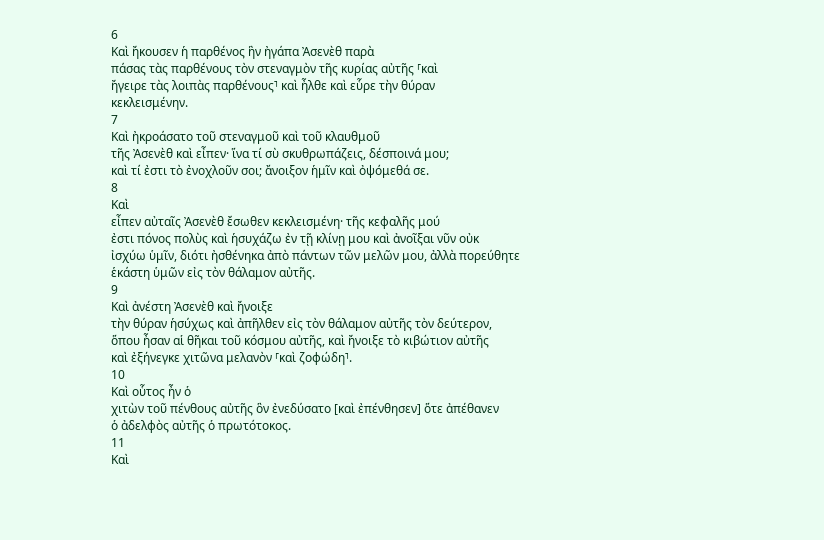6
Καὶ ἤκουσεν ἡ παρθένος ἣν ἠγάπα Ἀσενὲθ παρὰ
πάσας τὰς παρθένους τὸν στεναγμὸν τῆς κυρίας αὐτῆς ⸢καὶ
ἤγειρε τὰς λοιπὰς παρθένους⸣ καὶ ἦλθε καὶ εὗρε τὴν θύραν
κεκλεισμένην.
7
Καὶ ἠκροάσατο τοῦ στεναγμοῦ καὶ τοῦ κλαυθμοῦ
τῆς Ἀσενὲθ καὶ εἶπεν· ἵνα τί σὺ σκυθρωπάζεις, δέσποινά μου;
καὶ τί ἐστι τὸ ἐνοχλοῦν σοι; ἄνοιξον ἡμῖν καὶ ὀψόμεθά σε.
8
Καὶ
εἶπεν αὐταῖς Ἀσενὲθ ἔσωθεν κεκλεισμένη· τῆς κεφαλῆς μού
ἐστι πόνος πολὺς καὶ ἡσυχάζω ἐν τῇ κλίνῃ μου καὶ ἀνοῖξαι νῦν οὐκ
ἰσχύω ὑμῖν, διότι ἠσθένηκα ἀπὸ πάντων τῶν μελῶν μου, ἀλλὰ πορεύθητε
ἑκάστη ὑμῶν εἰς τὸν θάλαμον αὐτῆς.
9
Καὶ ἀνέστη Ἀσενὲθ καὶ ἤνοιξε
τὴν θύραν ἡσύχως καὶ ἀπῆλθεν εἰς τὸν θάλαμον αὐτῆς τὸν δεύτερον,
ὅπου ἦσαν αἱ θῆκαι τοῦ κόσμου αὐτῆς, καὶ ἤνοιξε τὸ κιβώτιον αὐτῆς
καὶ ἐξήνεγκε χιτῶνα μελανὸν ⸢καὶ ζοφώδη⸣.
10
Καὶ οὗτος ἦν ὁ
χιτὼν τοῦ πένθους αὐτῆς ὃν ἐνεδύσατο [καὶ ἐπένθησεν] ὅτε ἀπέθανεν
ὁ ἀδελφὸς αὐτῆς ὁ πρωτότοκος.
11
Καὶ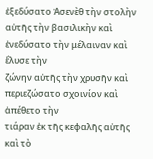ἐξεδύσατο Ἀσενὲθ τὴν στολὴν
αὐτῆς τὴν βασιλικὴν καὶ ἐνεδύσατο τὴν μέλαιναν καὶ ἔλυσε τὴν
ζώνην αὐτῆς τὴν χρυσῆν καὶ περιεζώσατο σχοινίον καὶ ἀπέθετο τὴν
τιάραν ἐκ τῆς κεφαλῆς αὐτῆς καὶ τὸ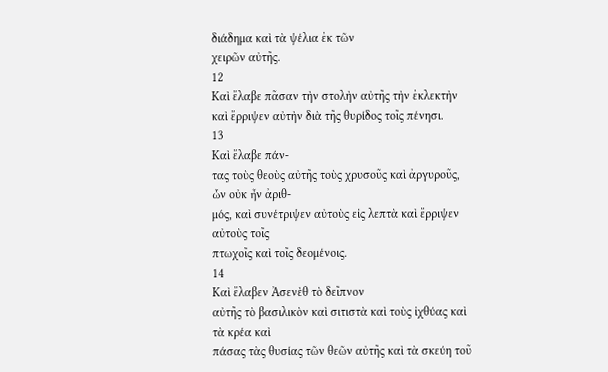διάδημα καὶ τὰ ψέλια ἐκ τῶν
χειρῶν αὐτῆς.
12
Καὶ ἔλαβε πᾶσαν τὴν στολὴν αὐτῆς τὴν ἐκλεκτὴν
καὶ ἔρριψεν αὐτὴν διὰ τῆς θυρίδος τοῖς πένησι.
13
Καὶ ἔλαβε πάν-
τας τοὺς θεοὺς αὐτῆς τοὺς χρυσοῦς καὶ ἀργυροῦς, ὧν οὐκ ἦν ἀριθ-
μός, καὶ συνέτριψεν αὐτοὺς εἰς λεπτὰ καὶ ἔρριψεν αὐτοὺς τοῖς
πτωχοῖς καὶ τοῖς δεομένοις.
14
Καὶ ἔλαβεν Ἀσενὲθ τὸ δεῖπνον
αὐτῆς τὸ βασιλικὸν καὶ σιτιστὰ καὶ τοὺς ἰχθύας καὶ τὰ κρέα καὶ
πάσας τὰς θυσίας τῶν θεῶν αὐτῆς καὶ τὰ σκεύη τοῦ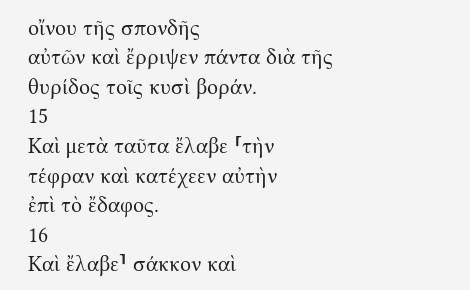οἴνου τῆς σπονδῆς
αὐτῶν καὶ ἔρριψεν πάντα διὰ τῆς θυρίδος τοῖς κυσὶ βοράν.
15
Καὶ μετὰ ταῦτα ἔλαβε ⸢τὴν τέφραν καὶ κατέχεεν αὐτὴν
ἐπὶ τὸ ἔδαφος.
16
Καὶ ἔλαβε⸣ σάκκον καὶ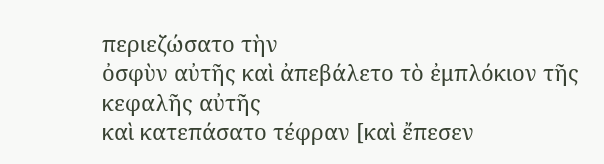περιεζώσατο τὴν
ὀσφὺν αὐτῆς καὶ ἀπεβάλετο τὸ ἐμπλόκιον τῆς κεφαλῆς αὐτῆς
καὶ κατεπάσατο τέφραν [καὶ ἔπεσεν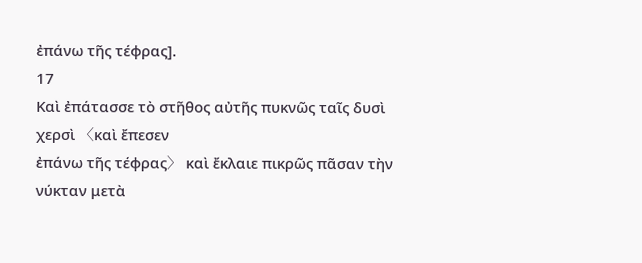ἐπάνω τῆς τέφρας].
17
Καὶ ἐπάτασσε τὸ στῆθος αὐτῆς πυκνῶς ταῖς δυσὶ χερσὶ 〈καὶ ἔπεσεν
ἐπάνω τῆς τέφρας〉 καὶ ἔκλαιε πικρῶς πᾶσαν τὴν νύκταν μετὰ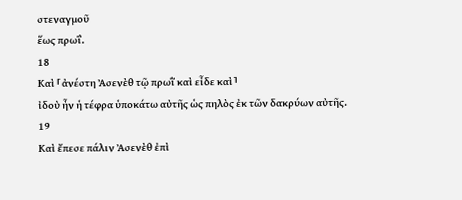στεναγμοῦ
ἕως πρωΐ.
18
Καὶ ⸢ἀνέστη Ἀσενὲθ τῷ πρωῒ καὶ εἶδε καὶ⸣
ἰδοὺ ἦν ἡ τέφρα ὑποκάτω αὐτῆς ὡς πηλὸς ἐκ τῶν δακρύων αὐτῆς.
19
Καὶ ἔπεσε πάλιν Ἀσενὲθ ἐπὶ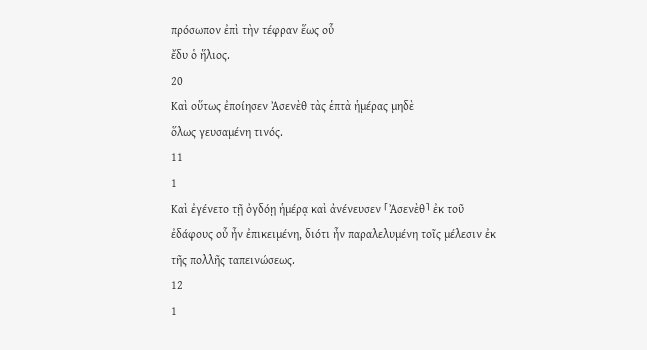πρόσωπον ἐπὶ τὴν τέφραν ἕως οὗ
ἔδυ ὁ ἥλιος.
20
Καὶ οὕτως ἐποίησεν Ἀσενὲθ τὰς ἑπτὰ ἡμέρας μηδὲ
ὅλως γευσαμένη τινός.
11
1
Καὶ ἐγένετο τῇ ὀγδόῃ ἡμέρᾳ καὶ ἀνένευσεν ⸢Ἀσενὲθ⸣ ἐκ τοῦ
ἐδάφους οὗ ἦν ἐπικειμένη, διότι ἦν παραλελυμένη τοῖς μέλεσιν ἐκ
τῆς πολλῆς ταπεινώσεως.
12
1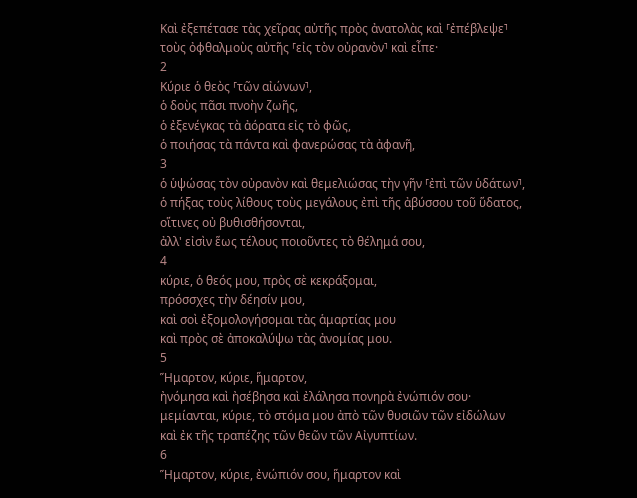Καὶ ἐξεπέτασε τὰς χεῖρας αὐτῆς πρὸς ἀνατολὰς καὶ ⸢ἐπέβλεψε⸣
τοὺς ὀφθαλμοὺς αὐτῆς ⸢εἰς τὸν οὐρανὸν⸣ καὶ εἶπε·
2
Κύριε ὁ θεὸς ⸢τῶν αἰώνων⸣,
ὁ δοὺς πᾶσι πνοὴν ζωῆς,
ὁ ἐξενέγκας τὰ ἀόρατα εἰς τὸ φῶς,
ὁ ποιήσας τὰ πάντα καὶ φανερώσας τὰ ἀφανῆ,
3
ὁ ὑψώσας τὸν οὐρανὸν καὶ θεμελιώσας τὴν γῆν ⸢ἐπὶ τῶν ὑδάτων⸣,
ὁ πήξας τοὺς λίθους τοὺς μεγάλους ἐπὶ τῆς ἀβύσσου τοῦ ὕδατος,
οἵτινες οὐ βυθισθήσονται,
ἀλλ' εἰσὶν ἕως τέλους ποιοῦντες τὸ θέλημά σου,
4
κύριε, ὁ θεός μου, πρὸς σὲ κεκράξομαι,
πρόσσχες τὴν δέησίν μου,
καὶ σοὶ ἐξομολογήσομαι τὰς ἁμαρτίας μου
καὶ πρὸς σὲ ἀποκαλύψω τὰς ἀνομίας μου.
5
Ἥμαρτον, κύριε, ἥμαρτον,
ἠνόμησα καὶ ἠσέβησα καὶ ἐλάλησα πονηρὰ ἐνώπιόν σου·
μεμίανται, κύριε, τὸ στόμα μου ἀπὸ τῶν θυσιῶν τῶν εἰδώλων
καὶ ἐκ τῆς τραπέζης τῶν θεῶν τῶν Αἰγυπτίων.
6
Ἥμαρτον, κύριε, ἐνώπιόν σου, ἥμαρτον καὶ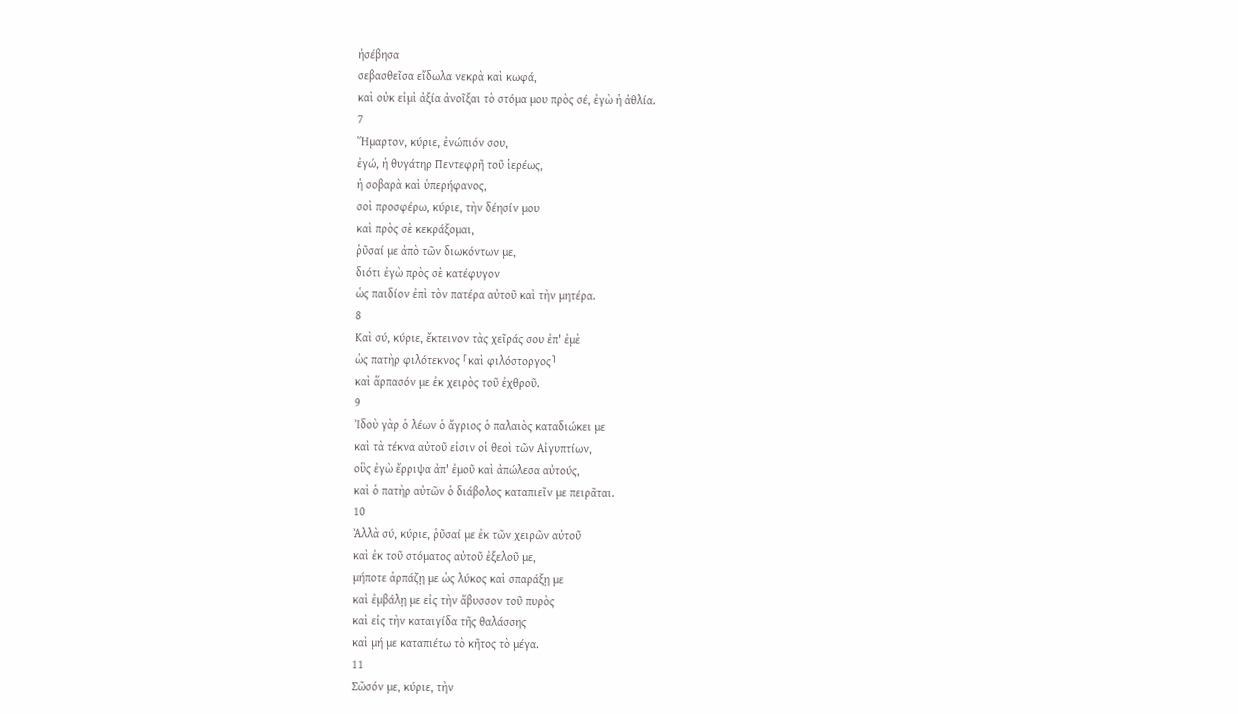ἠσέβησα
σεβασθεῖσα εἴδωλα νεκρὰ καὶ κωφά,
καὶ οὐκ εἰμὶ ἀξία ἀνοῖξαι τὸ στόμα μου πρὸς σέ, ἐγὼ ἡ ἀθλία.
7
Ἥμαρτον, κύριε, ἐνώπιόν σου,
ἐγώ, ἡ θυγάτηρ Πεντεφρῆ τοῦ ἱερέως,
ἡ σοβαρὰ καὶ ὑπερήφανος,
σοὶ προσφέρω, κύριε, τὴν δέησίν μου
καὶ πρὸς σὲ κεκράξομαι,
ῥῦσαί με ἀπὸ τῶν διωκόντων με,
διότι ἐγὼ πρὸς σὲ κατέφυγον
ὡς παιδίον ἐπὶ τὸν πατέρα αὐτοῦ καὶ τὴν μητέρα.
8
Καὶ σύ, κύριε, ἔκτεινον τὰς χεῖράς σου ἐπ' ἐμὲ
ὡς πατὴρ φιλότεκνος ⸢καὶ φιλόστοργος⸣
καὶ ἅρπασόν με ἐκ χειρὸς τοῦ ἐχθροῦ.
9
Ἰδοὺ γὰρ ὁ λέων ὁ ἄγριος ὁ παλαιὸς καταδιώκει με
καὶ τὰ τέκνα αὐτοῦ εἰσιν οἱ θεοὶ τῶν Αἰγυπτίων,
οὓς ἐγὼ ἔρριψα ἀπ' ἐμοῦ καὶ ἀπώλεσα αὐτούς,
καὶ ὁ πατὴρ αὐτῶν ὁ διάβολος καταπιεῖν με πειρᾶται.
10
Ἀλλὰ σύ, κύριε, ῥῦσαί με ἐκ τῶν χειρῶν αὐτοῦ
καὶ ἐκ τοῦ στόματος αὐτοῦ ἐξελοῦ με,
μήποτε ἁρπάζῃ με ὡς λύκος καὶ σπαράξῃ με
καὶ ἐμβάλῃ με εἰς τὴν ἄβυσσον τοῦ πυρὸς
καὶ εἰς τὴν καταιγίδα τῆς θαλάσσης
καὶ μή με καταπιέτω τὸ κῆτος τὸ μέγα.
11
Σῶσόν με, κύριε, τὴν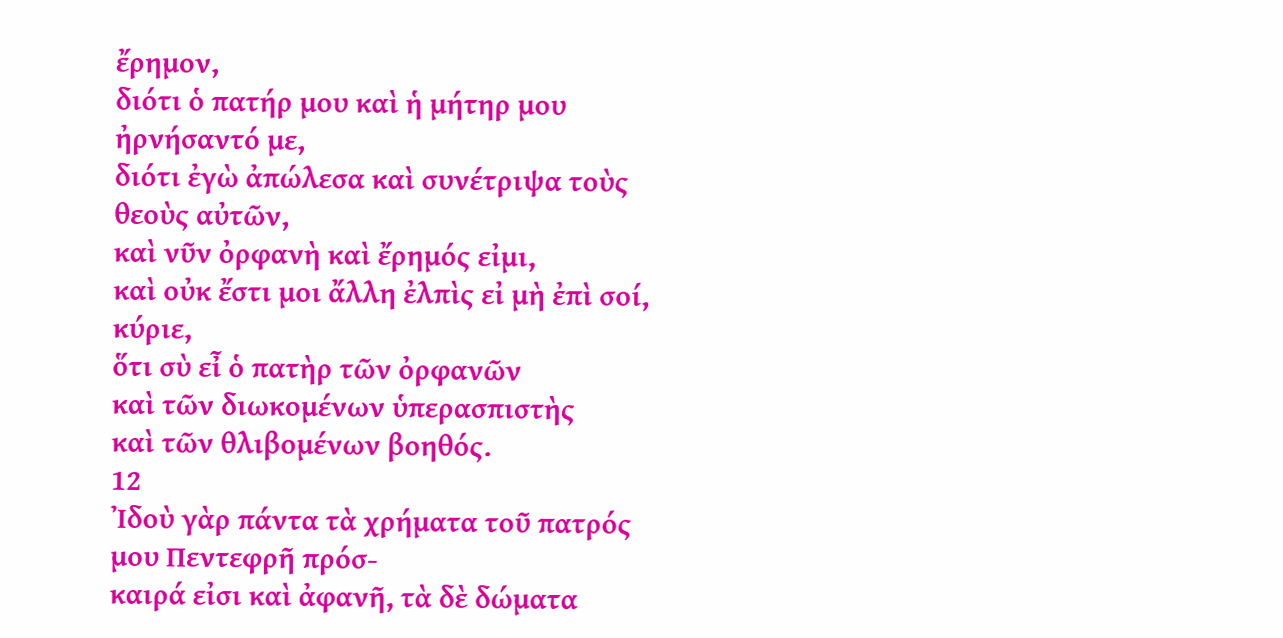ἔρημον,
διότι ὁ πατήρ μου καὶ ἡ μήτηρ μου ἠρνήσαντό με,
διότι ἐγὼ ἀπώλεσα καὶ συνέτριψα τοὺς θεοὺς αὐτῶν,
καὶ νῦν ὀρφανὴ καὶ ἔρημός εἰμι,
καὶ οὐκ ἔστι μοι ἄλλη ἐλπὶς εἰ μὴ ἐπὶ σοί, κύριε,
ὅτι σὺ εἶ ὁ πατὴρ τῶν ὀρφανῶν
καὶ τῶν διωκομένων ὑπερασπιστὴς
καὶ τῶν θλιβομένων βοηθός.
12
Ἰδοὺ γὰρ πάντα τὰ χρήματα τοῦ πατρός μου Πεντεφρῆ πρόσ-
καιρά εἰσι καὶ ἀφανῆ, τὰ δὲ δώματα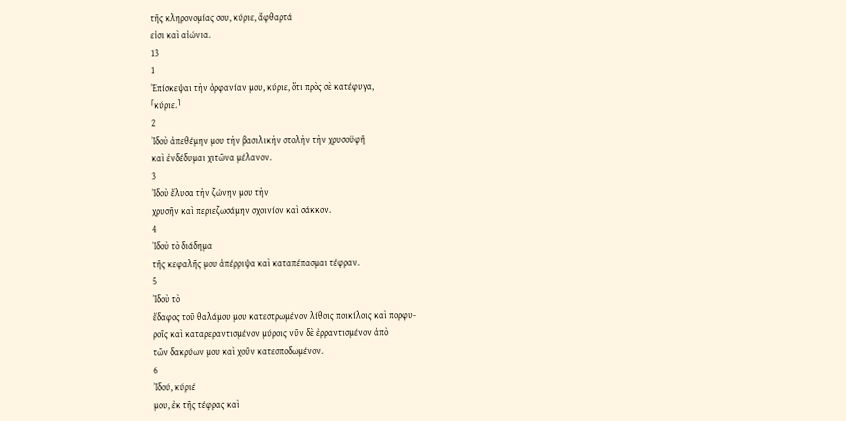τῆς κληρονομίας σου, κύριε, ἄφθαρτά
εἰσι καὶ αἰώνια.
13
1
Ἐπίσκεψαι τὴν ὀρφανίαν μου, κύριε, ὅτι πρὸς σὲ κατέφυγα,
⸢κύριε.⸣
2
Ἰδοὺ ἀπεθέμην μου τὴν βασιλικὴν στολὴν τὴν χρυσοϋφῆ
καὶ ἐνδέδυμαι χιτῶνα μέλανον.
3
Ἰδοὺ ἔλυσα τὴν ζώνην μου τὴν
χρυσῆν καὶ περιεζωσάμην σχοινίον καὶ σάκκον.
4
Ἰδοὺ τὸ διάδημα
τῆς κεφαλῆς μου ἀπέρριψα καὶ καταπέπασμαι τέφραν.
5
Ἰδοὺ τὸ
ἔδαφος τοῦ θαλάμου μου κατεστρωμένον λίθοις ποικίλοις καὶ πορφυ-
ροῖς καὶ καταρεραντισμένον μύροις νῦν δὲ ἐρραντισμένον ἀπὸ
τῶν δακρύων μου καὶ χοῦν κατεσποδωμένον.
6
Ἰδού, κύριέ
μου, ἐκ τῆς τέφρας καὶ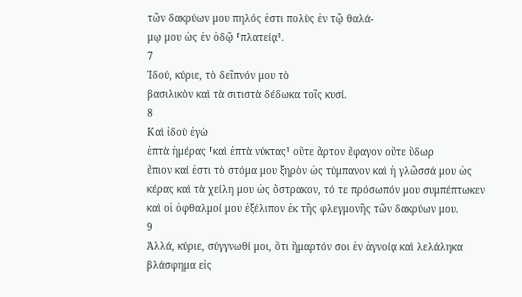τῶν δακρύων μου πηλός ἐστι πολὺς ἐν τῷ θαλά-
μῳ μου ὡς ἐν ὁδῷ ⸢πλατείᾳ⸣.
7
Ἰδού, κύριε, τὸ δεῖπνόν μου τὸ
βασιλικὸν καὶ τὰ σιτιστὰ δέδωκα τοῖς κυσί.
8
Καὶ ἰδοὺ ἐγὼ
ἑπτὰ ἡμέρας ⸢καὶ ἑπτὰ νύκτας⸣ οὔτε ἄρτον ἔφαγον οὔτε ὕδωρ
ἔπιον καί ἐστι τὸ στόμα μου ξηρὸν ὡς τύμπανον καὶ ἡ γλῶσσά μου ὡς
κέρας καὶ τὰ χείλη μου ὡς ὄστρακον, τό τε πρόσωπόν μου συμπέπτωκεν
καὶ οἱ ὀφθαλμοί μου ἐξέλιπον ἐκ τῆς φλεγμονῆς τῶν δακρύων μου.
9
Ἀλλά, κύριε, σύγγνωθί μοι, ὅτι ἥμαρτόν σοι ἐν ἀγνοίᾳ καὶ λελάληκα
βλάσφημα εἰς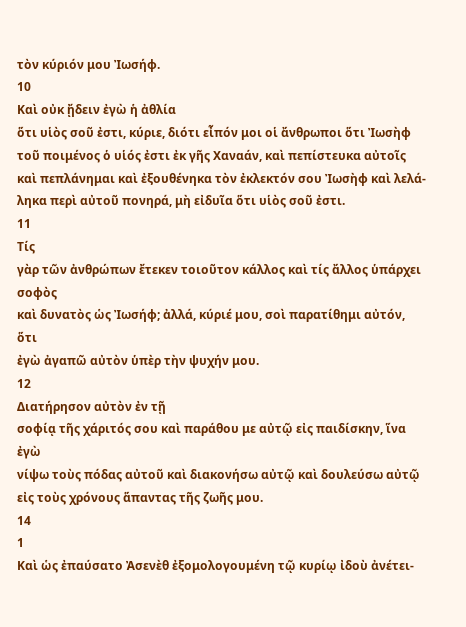τὸν κύριόν μου Ἰωσήφ.
10
Καὶ οὐκ ᾔδειν ἐγὼ ἡ ἀθλία
ὅτι υἱὸς σοῦ ἐστι, κύριε, διότι εἶπόν μοι οἱ ἄνθρωποι ὅτι Ἰωσὴφ
τοῦ ποιμένος ὁ υἱός ἐστι ἐκ γῆς Χαναάν, καὶ πεπίστευκα αὐτοῖς
καὶ πεπλάνημαι καὶ ἐξουθένηκα τὸν ἐκλεκτόν σου Ἰωσὴφ καὶ λελά-
ληκα περὶ αὐτοῦ πονηρά, μὴ εἰδυῖα ὅτι υἱὸς σοῦ ἐστι.
11
Τίς
γὰρ τῶν ἀνθρώπων ἔτεκεν τοιοῦτον κάλλος καὶ τίς ἄλλος ὑπάρχει σοφὸς
καὶ δυνατὸς ὡς Ἰωσήφ; ἀλλά, κύριέ μου, σοὶ παρατίθημι αὐτόν, ὅτι
ἐγὼ ἀγαπῶ αὐτὸν ὑπὲρ τὴν ψυχήν μου.
12
Διατήρησον αὐτὸν ἐν τῇ
σοφίᾳ τῆς χάριτός σου καὶ παράθου με αὐτῷ εἰς παιδίσκην, ἵνα ἐγὼ
νίψω τοὺς πόδας αὐτοῦ καὶ διακονήσω αὐτῷ καὶ δουλεύσω αὐτῷ
εἰς τοὺς χρόνους ἅπαντας τῆς ζωῆς μου.
14
1
Καὶ ὡς ἐπαύσατο Ἀσενὲθ ἐξομολογουμένη τῷ κυρίῳ ἰδοὺ ἀνέτει-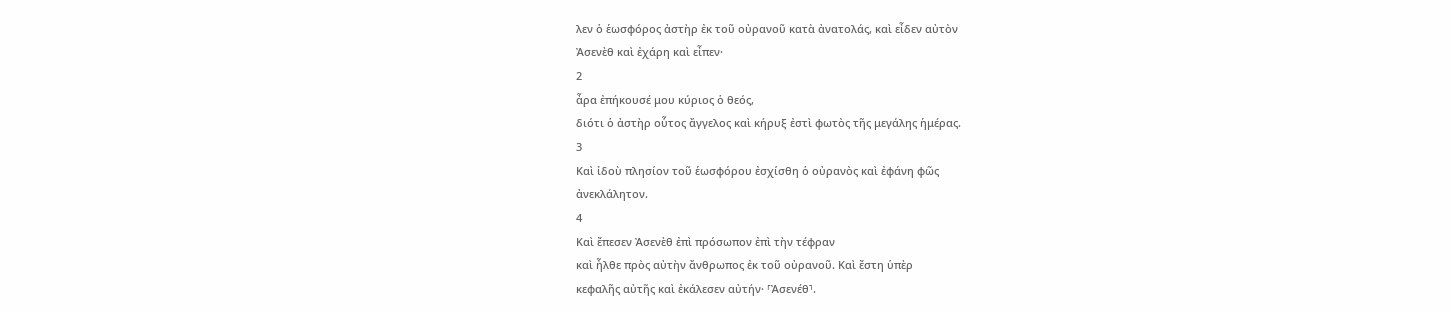λεν ὁ ἑωσφόρος ἀστὴρ ἐκ τοῦ οὐρανοῦ κατὰ ἀνατολάς, καὶ εἶδεν αὐτὸν
Ἀσενὲθ καὶ ἐχάρη καὶ εἶπεν·
2
ἆρα ἐπήκουσέ μου κύριος ὁ θεός,
διότι ὁ ἀστὴρ οὗτος ἄγγελος καὶ κήρυξ ἐστὶ φωτὸς τῆς μεγάλης ἡμέρας.
3
Καὶ ἰδοὺ πλησίον τοῦ ἑωσφόρου ἐσχίσθη ὁ οὐρανὸς καὶ ἐφάνη φῶς
ἀνεκλάλητον.
4
Καὶ ἔπεσεν Ἀσενὲθ ἐπὶ πρόσωπον ἐπὶ τὴν τέφραν
καὶ ἦλθε πρὸς αὐτὴν ἄνθρωπος ἐκ τοῦ οὐρανοῦ. Καὶ ἔστη ὑπὲρ
κεφαλῆς αὐτῆς καὶ ἐκάλεσεν αὐτήν· ⸢Ἀσενέθ⸣.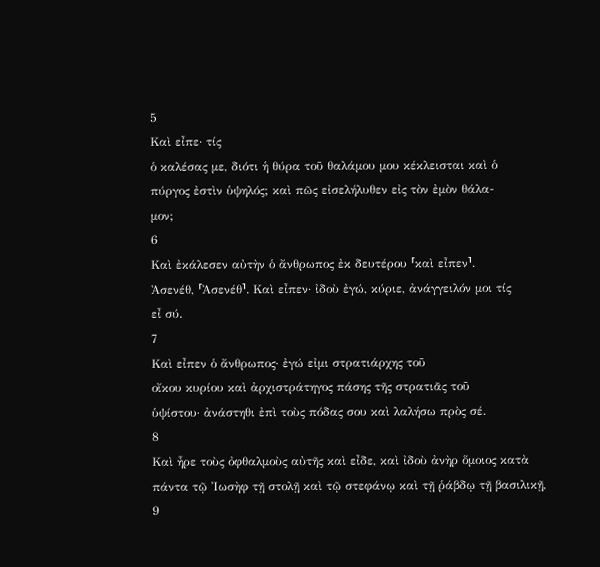5
Καὶ εἶπε· τίς
ὁ καλέσας με, διότι ἡ θύρα τοῦ θαλάμου μου κέκλεισται καὶ ὁ
πύργος ἐστὶν ὑψηλός; καὶ πῶς εἰσελήλυθεν εἰς τὸν ἐμὸν θάλα-
μον;
6
Καὶ ἐκάλεσεν αὐτὴν ὁ ἄνθρωπος ἐκ δευτέρου ⸢καὶ εἶπεν⸣.
Ἀσενέθ, ⸢Ἀσενέθ⸣. Καὶ εἶπεν· ἰδοὺ ἐγώ, κύριε, ἀνάγγειλόν μοι τίς
εἶ σύ.
7
Καὶ εἶπεν ὁ ἄνθρωπος· ἐγώ εἰμι στρατιάρχης τοῦ
οἴκου κυρίου καὶ ἀρχιστράτηγος πάσης τῆς στρατιᾶς τοῦ
ὑψίστου· ἀνάστηθι ἐπὶ τοὺς πόδας σου καὶ λαλήσω πρὸς σέ.
8
Καὶ ἦρε τοὺς ὀφθαλμοὺς αὐτῆς καὶ εἶδε, καὶ ἰδοὺ ἀνὴρ ὅμοιος κατὰ
πάντα τῷ Ἰωσὴφ τῇ στολῇ καὶ τῷ στεφάνῳ καὶ τῇ ῥάβδῳ τῇ βασιλικῇ,
9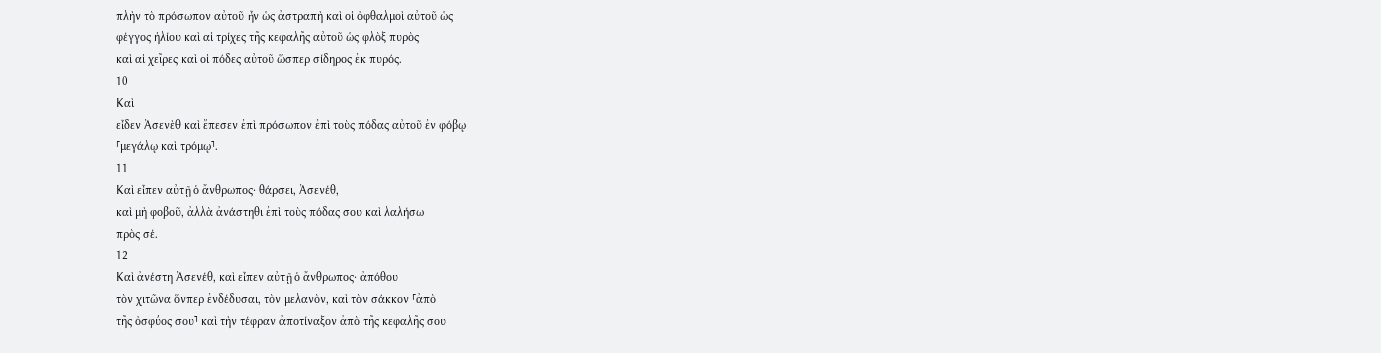πλὴν τὸ πρόσωπον αὐτοῦ ἦν ὡς ἀστραπὴ καὶ οἱ ὀφθαλμοὶ αὐτοῦ ὡς
φέγγος ἡλίου καὶ αἱ τρίχες τῆς κεφαλῆς αὐτοῦ ὡς φλὸξ πυρὸς
καὶ αἱ χεῖρες καὶ οἱ πόδες αὐτοῦ ὥσπερ σίδηρος ἐκ πυρός.
10
Καὶ
εἶδεν Ἀσενὲθ καὶ ἔπεσεν ἐπὶ πρόσωπον ἐπὶ τοὺς πόδας αὐτοῦ ἐν φόβῳ
⸢μεγάλῳ καὶ τρόμῳ⸣.
11
Καὶ εἶπεν αὐτῇ ὁ ἄνθρωπος· θάρσει, Ἀσενέθ,
καὶ μὴ φοβοῦ, ἀλλὰ ἀνάστηθι ἐπὶ τοὺς πόδας σου καὶ λαλήσω
πρὸς σέ.
12
Καὶ ἀνέστη Ἀσενέθ, καὶ εἶπεν αὐτῇ ὁ ἄνθρωπος· ἀπόθου
τὸν χιτῶνα ὅνπερ ἐνδέδυσαι, τὸν μελανὸν, καὶ τὸν σάκκον ⸢ἀπὸ
τῆς ὀσφύος σου⸣ καὶ τὴν τέφραν ἀποτίναξον ἀπὸ τῆς κεφαλῆς σου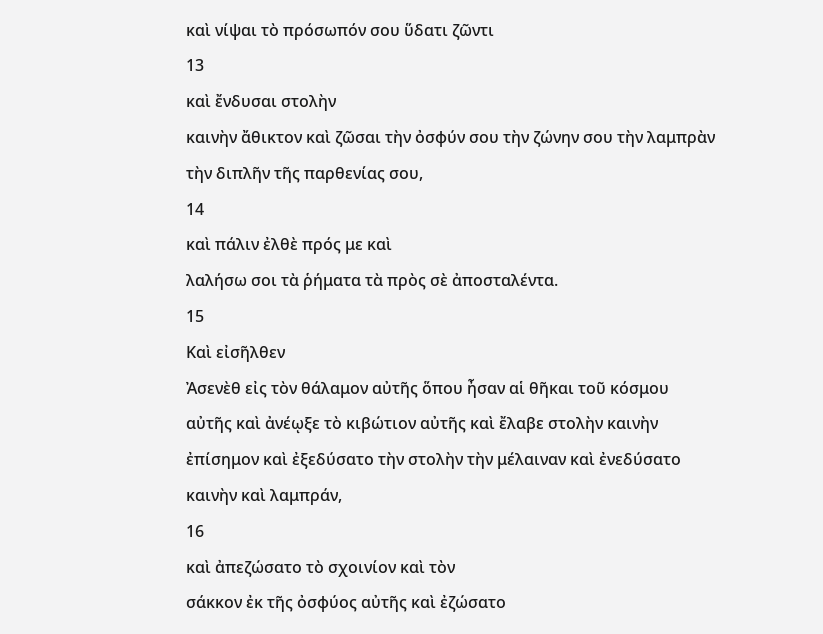καὶ νίψαι τὸ πρόσωπόν σου ὕδατι ζῶντι
13
καὶ ἔνδυσαι στολὴν
καινὴν ἄθικτον καὶ ζῶσαι τὴν ὀσφύν σου τὴν ζώνην σου τὴν λαμπρὰν
τὴν διπλῆν τῆς παρθενίας σου,
14
καὶ πάλιν ἐλθὲ πρός με καὶ
λαλήσω σοι τὰ ῥήματα τὰ πρὸς σὲ ἀποσταλέντα.
15
Καὶ εἰσῆλθεν
Ἀσενὲθ εἰς τὸν θάλαμον αὐτῆς ὅπου ἦσαν αἱ θῆκαι τοῦ κόσμου
αὐτῆς καὶ ἀνέῳξε τὸ κιβώτιον αὐτῆς καὶ ἔλαβε στολὴν καινὴν
ἐπίσημον καὶ ἐξεδύσατο τὴν στολὴν τὴν μέλαιναν καὶ ἐνεδύσατο
καινὴν καὶ λαμπράν,
16
καὶ ἀπεζώσατο τὸ σχοινίον καὶ τὸν
σάκκον ἐκ τῆς ὀσφύος αὐτῆς καὶ ἐζώσατο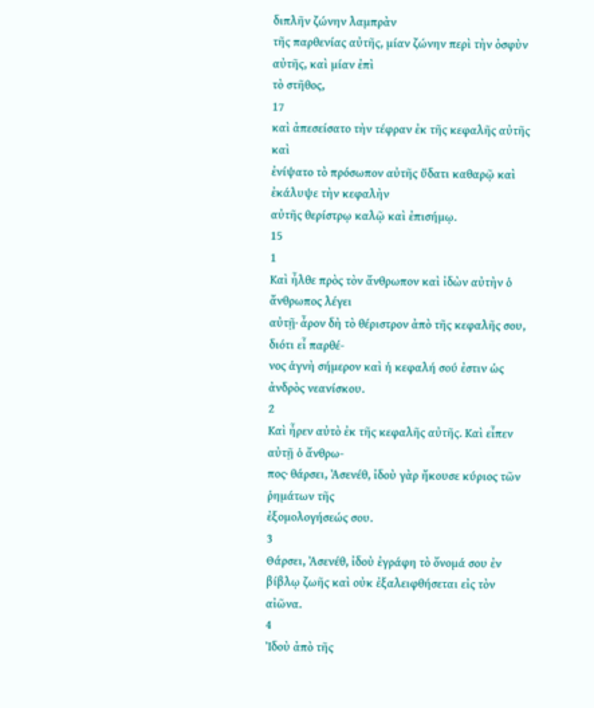διπλῆν ζώνην λαμπρὰν
τῆς παρθενίας αὐτῆς, μίαν ζώνην περὶ τὴν ὀσφὺν αὐτῆς, καὶ μίαν ἐπὶ
τὸ στῆθος,
17
καὶ ἀπεσείσατο τὴν τέφραν ἐκ τῆς κεφαλῆς αὐτῆς καὶ
ἐνίψατο τὸ πρόσωπον αὐτῆς ὕδατι καθαρῷ καὶ ἐκάλυψε τὴν κεφαλὴν
αὐτῆς θερίστρῳ καλῷ καὶ ἐπισήμῳ.
15
1
Καὶ ἦλθε πρὸς τὸν ἄνθρωπον καὶ ἰδὼν αὐτὴν ὁ ἄνθρωπος λέγει
αὐτῇ· ἆρον δὴ τὸ θέριστρον ἀπὸ τῆς κεφαλῆς σου, διότι εἶ παρθέ-
νος ἁγνὴ σήμερον καὶ ἡ κεφαλή σού ἐστιν ὡς ἀνδρὸς νεανίσκου.
2
Καὶ ἦρεν αὐτὸ ἐκ τῆς κεφαλῆς αὐτῆς. Καὶ εἶπεν αὐτῇ ὁ ἄνθρω-
πος· θάρσει, Ἀσενέθ, ἰδοὺ γὰρ ἤκουσε κύριος τῶν ῥημάτων τῆς
ἐξομολογήσεώς σου.
3
Θάρσει, Ἀσενέθ, ἰδοὺ ἐγράφη τὸ ὄνομά σου ἐν
βίβλῳ ζωῆς καὶ οὐκ ἐξαλειφθήσεται εἰς τὸν αἰῶνα.
4
Ἰδοὺ ἀπὸ τῆς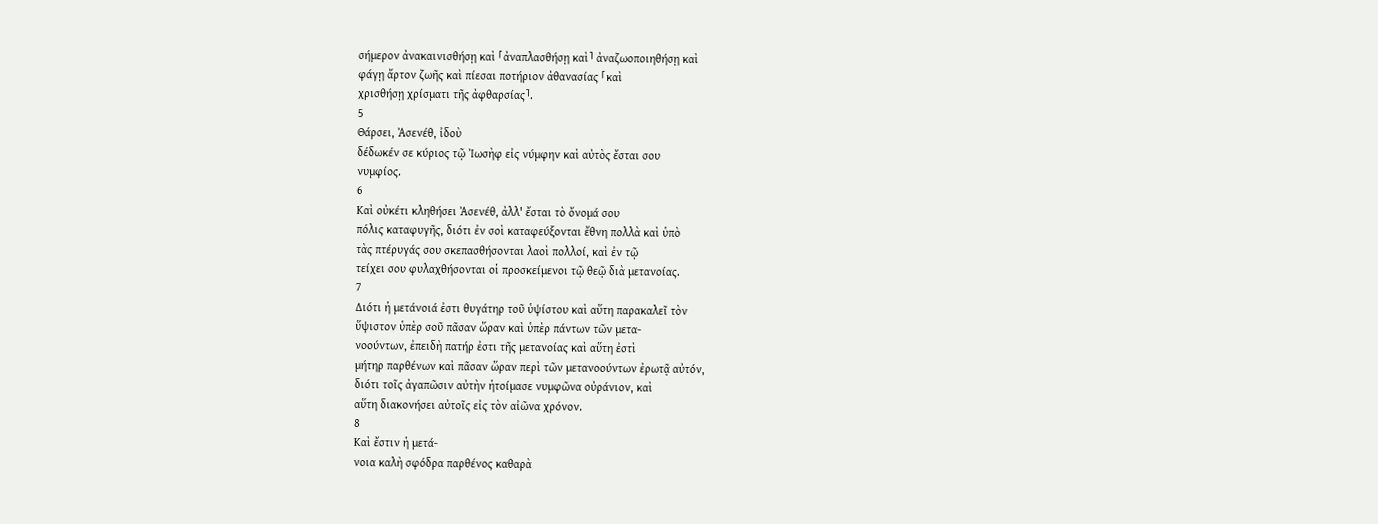σήμερον ἀνακαινισθήσῃ καὶ ⸢ἀναπλασθήσῃ καὶ⸣ ἀναζωοποιηθήσῃ καὶ
φάγῃ ἄρτον ζωῆς καὶ πίεσαι ποτήριον ἀθανασίας ⸢καὶ
χρισθήσῃ χρίσματι τῆς ἀφθαρσίας⸣.
5
Θάρσει, Ἀσενέθ, ἰδοὺ
δέδωκέν σε κύριος τῷ Ἰωσὴφ εἰς νύμφην καὶ αὐτὸς ἔσται σου
νυμφίος.
6
Καὶ οὐκέτι κληθήσει Ἀσενέθ, ἀλλ' ἔσται τὸ ὄνομά σου
πόλις καταφυγῆς, διότι ἐν σοὶ καταφεύξονται ἔθνη πολλὰ καὶ ὑπὸ
τὰς πτέρυγάς σου σκεπασθήσονται λαοὶ πολλοί, καὶ ἐν τῷ
τείχει σου φυλαχθήσονται οἱ προσκείμενοι τῷ θεῷ διὰ μετανοίας.
7
Διότι ἡ μετάνοιά ἐστι θυγάτηρ τοῦ ὑψίστου καὶ αὕτη παρακαλεῖ τὸν
ὕψιστον ὑπὲρ σοῦ πᾶσαν ὥραν καὶ ὑπὲρ πάντων τῶν μετα-
νοούντων, ἐπειδὴ πατήρ ἐστι τῆς μετανοίας καὶ αὕτη ἐστὶ
μήτηρ παρθένων καὶ πᾶσαν ὥραν περὶ τῶν μετανοούντων ἐρωτᾷ αὐτόν,
διότι τοῖς ἀγαπῶσιν αὐτὴν ἡτοίμασε νυμφῶνα οὐράνιον, καὶ
αὕτη διακονήσει αὐτοῖς εἰς τὸν αἰῶνα χρόνον.
8
Καὶ ἔστιν ἡ μετά-
νοια καλὴ σφόδρα παρθένος καθαρὰ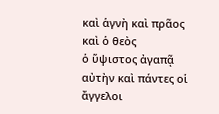καὶ ἁγνὴ καὶ πρᾶος καὶ ὁ θεὸς
ὁ ὕψιστος ἀγαπᾷ αὐτὴν καὶ πάντες οἱ ἄγγελοι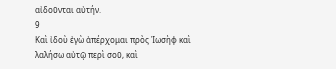αἰδοῦνται αὐτήν.
9
Καὶ ἰδοὺ ἐγὼ ἀπέρχομαι πρὸς Ἰωσὴφ καὶ λαλήσω αὐτῷ περὶ σοῦ, καὶ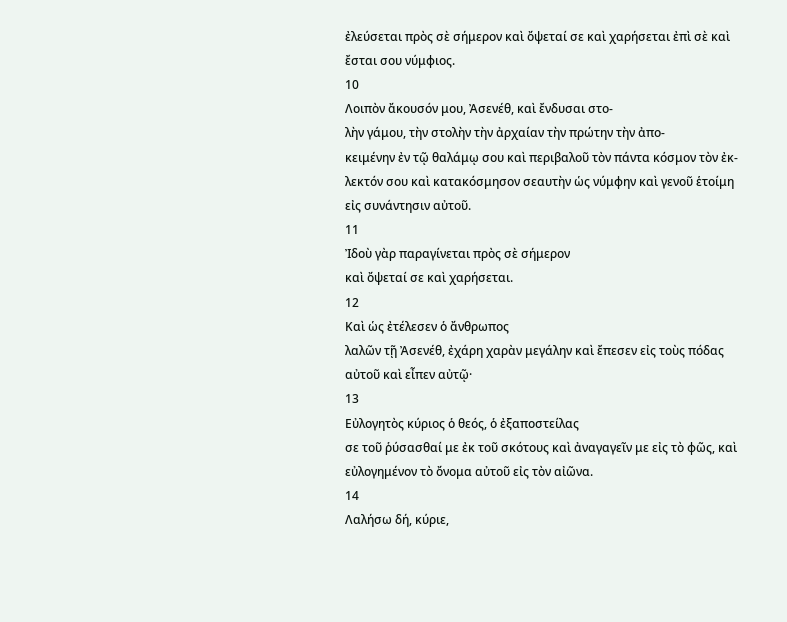ἐλεύσεται πρὸς σὲ σήμερον καὶ ὄψεταί σε καὶ χαρήσεται ἐπὶ σὲ καὶ
ἔσται σου νύμφιος.
10
Λοιπὸν ἄκουσόν μου, Ἀσενέθ, καὶ ἔνδυσαι στο-
λὴν γάμου, τὴν στολὴν τὴν ἀρχαίαν τὴν πρώτην τὴν ἀπο-
κειμένην ἐν τῷ θαλάμῳ σου καὶ περιβαλοῦ τὸν πάντα κόσμον τὸν ἐκ-
λεκτόν σου καὶ κατακόσμησον σεαυτὴν ὡς νύμφην καὶ γενοῦ ἑτοίμη
εἰς συνάντησιν αὐτοῦ.
11
Ἰδοὺ γὰρ παραγίνεται πρὸς σὲ σήμερον
καὶ ὄψεταί σε καὶ χαρήσεται.
12
Καὶ ὡς ἐτέλεσεν ὁ ἄνθρωπος
λαλῶν τῇ Ἀσενέθ, ἐχάρη χαρὰν μεγάλην καὶ ἔπεσεν εἰς τοὺς πόδας
αὐτοῦ καὶ εἶπεν αὐτῷ·
13
Εὐλογητὸς κύριος ὁ θεός, ὁ ἐξαποστείλας
σε τοῦ ῥύσασθαί με ἐκ τοῦ σκότους καὶ ἀναγαγεῖν με εἰς τὸ φῶς, καὶ
εὐλογημένον τὸ ὄνομα αὐτοῦ εἰς τὸν αἰῶνα.
14
Λαλήσω δή, κύριε,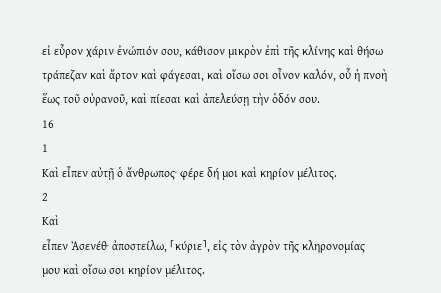εἰ εὗρον χάριν ἐνώπιόν σου, κάθισον μικρὸν ἐπὶ τῆς κλίνης καὶ θήσω
τράπεζαν καὶ ἄρτον καὶ φάγεσαι, καὶ οἴσω σοι οἶνον καλόν, οὗ ἡ πνοὴ
ἕως τοῦ οὐρανοῦ, καὶ πίεσαι καὶ ἀπελεύσῃ τὴν ὁδόν σου.
16
1
Καὶ εἶπεν αὐτῇ ὁ ἄνθρωπος· φέρε δή μοι καὶ κηρίον μέλιτος.
2
Καὶ
εἶπεν Ἀσενέθ· ἀποστείλω, ⸢κύριε⸣, εἰς τὸν ἀγρὸν τῆς κληρονομίας
μου καὶ οἴσω σοι κηρίον μέλιτος.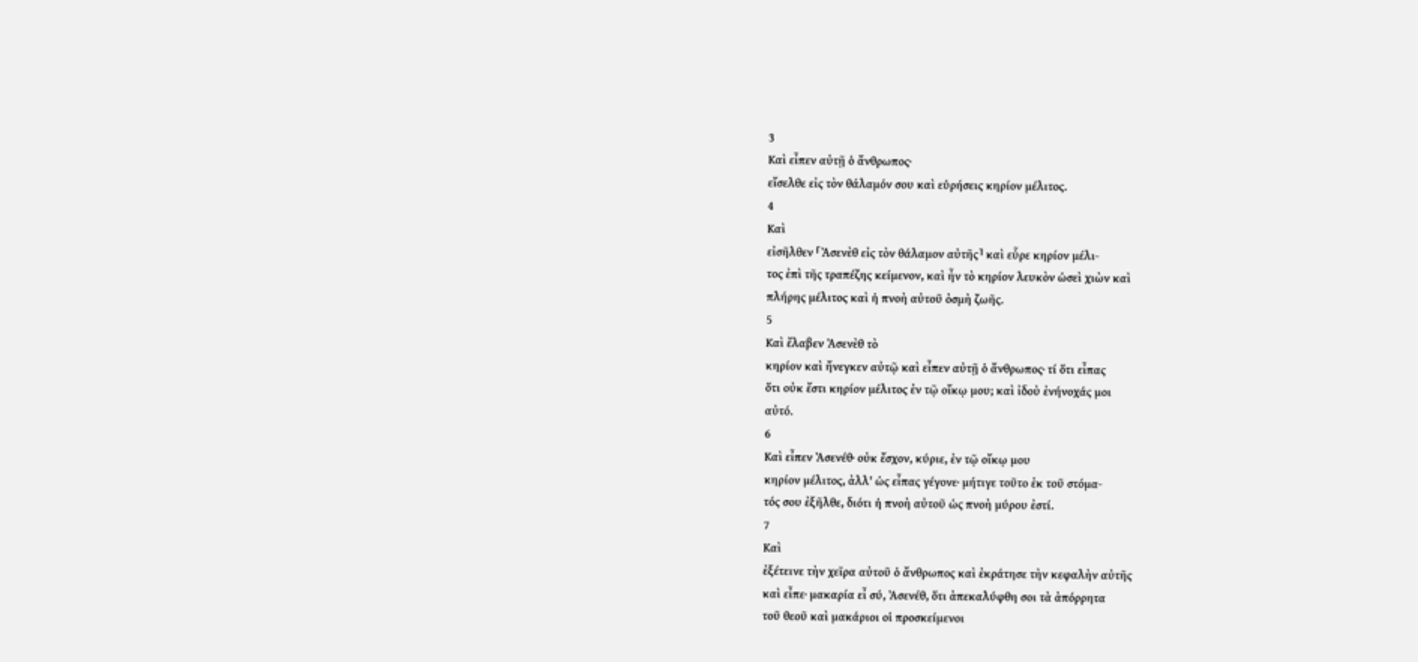3
Καὶ εἶπεν αὐτῇ ὁ ἄνθρωπος·
εἴσελθε εἰς τὸν θάλαμόν σου καὶ εὑρήσεις κηρίον μέλιτος.
4
Καὶ
εἰσῆλθεν ⸢Ἀσενὲθ εἰς τὸν θάλαμον αὐτῆς⸣ καὶ εὗρε κηρίον μέλι-
τος ἐπὶ τῆς τραπέζης κείμενον, καὶ ἦν τὸ κηρίον λευκὸν ὡσεὶ χιὼν καὶ
πλήρης μέλιτος καὶ ἡ πνοὴ αὐτοῦ ὀσμὴ ζωῆς.
5
Καὶ ἔλαβεν Ἀσενὲθ τὸ
κηρίον καὶ ἤνεγκεν αὐτῷ καὶ εἶπεν αὐτῇ ὁ ἄνθρωπος· τί ὅτι εἶπας
ὅτι οὐκ ἔστι κηρίον μέλιτος ἐν τῷ οἴκῳ μου; καὶ ἰδοὺ ἐνήνοχάς μοι
αὐτό.
6
Καὶ εἶπεν Ἀσενέθ· οὐκ ἔσχον, κύριε, ἐν τῷ οἴκῳ μου
κηρίον μέλιτος, ἀλλ' ὡς εἶπας γέγονε· μήτιγε τοῦτο ἐκ τοῦ στόμα-
τός σου ἐξῆλθε, διότι ἡ πνοὴ αὐτοῦ ὡς πνοὴ μύρου ἐστί.
7
Καὶ
ἐξέτεινε τὴν χεῖρα αὐτοῦ ὁ ἄνθρωπος καὶ ἐκράτησε τὴν κεφαλὴν αὐτῆς
καὶ εἶπε· μακαρία εἶ σύ, Ἀσενέθ, ὅτι ἀπεκαλύφθη σοι τὰ ἀπόρρητα
τοῦ θεοῦ καὶ μακάριοι οἱ προσκείμενοι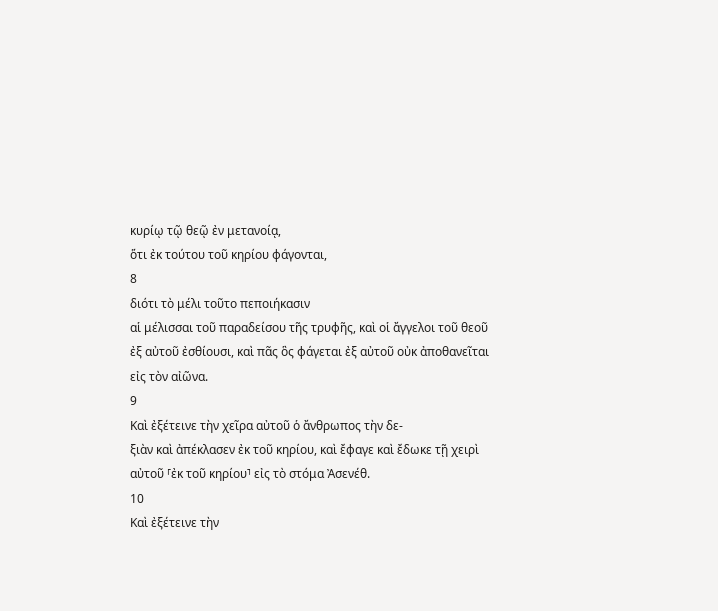κυρίῳ τῷ θεῷ ἐν μετανοίᾳ,
ὅτι ἐκ τούτου τοῦ κηρίου φάγονται,
8
διότι τὸ μέλι τοῦτο πεποιήκασιν
αἱ μέλισσαι τοῦ παραδείσου τῆς τρυφῆς, καὶ οἱ ἄγγελοι τοῦ θεοῦ
ἐξ αὐτοῦ ἐσθίουσι, καὶ πᾶς ὃς φάγεται ἐξ αὐτοῦ οὐκ ἀποθανεῖται
εἰς τὸν αἰῶνα.
9
Καὶ ἐξέτεινε τὴν χεῖρα αὐτοῦ ὁ ἄνθρωπος τὴν δε-
ξιὰν καὶ ἀπέκλασεν ἐκ τοῦ κηρίου, καὶ ἔφαγε καὶ ἔδωκε τῇ χειρὶ
αὐτοῦ ⸢ἐκ τοῦ κηρίου⸣ εἰς τὸ στόμα Ἀσενέθ.
10
Καὶ ἐξέτεινε τὴν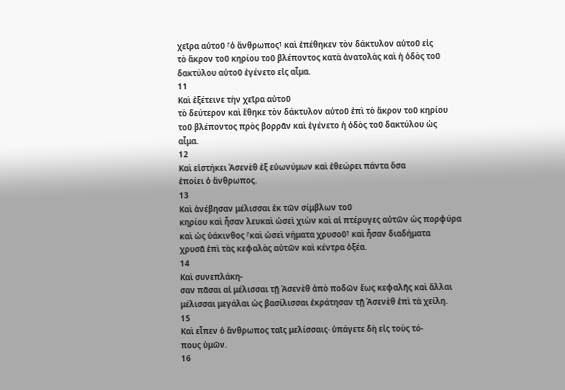χεῖρα αὐτοῦ ⸢ὁ ἄνθρωπος⸣ καὶ ἐπέθηκεν τὸν δάκτυλον αὐτοῦ εἰς
τὸ ἄκρον τοῦ κηρίου τοῦ βλέποντος κατὰ ἀνατολὰς καὶ ἡ ὁδὸς τοῦ
δακτύλου αὐτοῦ ἐγένετο εἰς αἷμα.
11
Καὶ ἐξέτεινε τὴν χεῖρα αὐτοῦ
τὸ δεύτερον καὶ ἔθηκε τὸν δάκτυλον αὐτοῦ ἐπὶ τὸ ἄκρον τοῦ κηρίου
τοῦ βλέποντος πρὸς βορρᾶν καὶ ἐγένετο ἡ ὁδὸς τοῦ δακτύλου ὡς
αἷμα.
12
Καὶ εἱστήκει Ἀσενὲθ ἐξ εὐωνύμων καὶ ἐθεώρει πάντα ὅσα
ἐποίει ὁ ἄνθρωπος.
13
Καὶ ἀνέβησαν μέλισσαι ἐκ τῶν σίμβλων τοῦ
κηρίου καὶ ἦσαν λευκαὶ ὡσεὶ χιὼν καὶ αἱ πτέρυγες αὐτῶν ὡς πορφύρα
καὶ ὡς ὑάκινθος ⸢καὶ ὡσεὶ νήματα χρυσοῦ⸣ καὶ ἦσαν διαδήματα
χρυσᾶ ἐπὶ τὰς κεφαλὰς αὐτῶν καὶ κέντρα ὀξέα.
14
Καὶ συνεπλάκη-
σαν πᾶσαι αἱ μέλισσαι τῇ Ἀσενὲθ ἀπὸ ποδῶν ἕως κεφαλῆς καὶ ἄλλαι
μέλισσαι μεγάλαι ὡς βασίλισσαι ἐκράτησαν τῇ Ἀσενὲθ ἐπὶ τὰ χείλη.
15
Καὶ εἶπεν ὁ ἄνθρωπος ταῖς μελίσσαις· ὑπάγετε δὴ εἰς τοὺς τό-
πους ὑμῶν.
16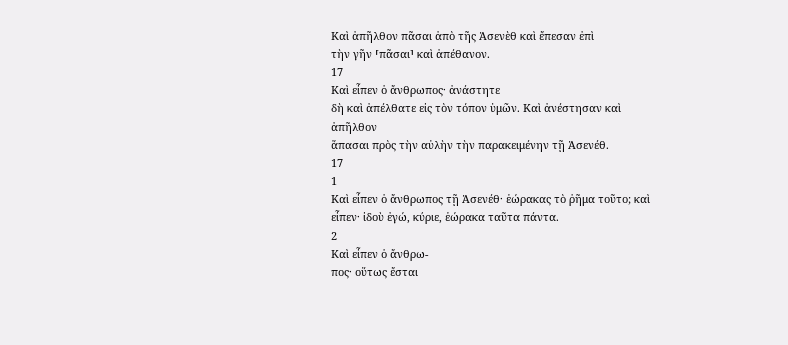Καὶ ἀπῆλθον πᾶσαι ἀπὸ τῆς Ἀσενὲθ καὶ ἔπεσαν ἐπὶ
τὴν γῆν ⸢πᾶσαι⸣ καὶ ἀπέθανον.
17
Καὶ εἶπεν ὁ ἄνθρωπος· ἀνάστητε
δὴ καὶ ἀπέλθατε εἰς τὸν τόπον ὑμῶν. Καὶ ἀνέστησαν καὶ ἀπῆλθον
ἅπασαι πρὸς τὴν αὐλὴν τὴν παρακειμένην τῇ Ἀσενέθ.
17
1
Καὶ εἶπεν ὁ ἄνθρωπος τῇ Ἀσενέθ· ἑώρακας τὸ ῥῆμα τοῦτο; καὶ
εἶπεν· ἰδοὺ ἐγώ, κύριε, ἑώρακα ταῦτα πάντα.
2
Καὶ εἶπεν ὁ ἄνθρω-
πος· οὕτως ἔσται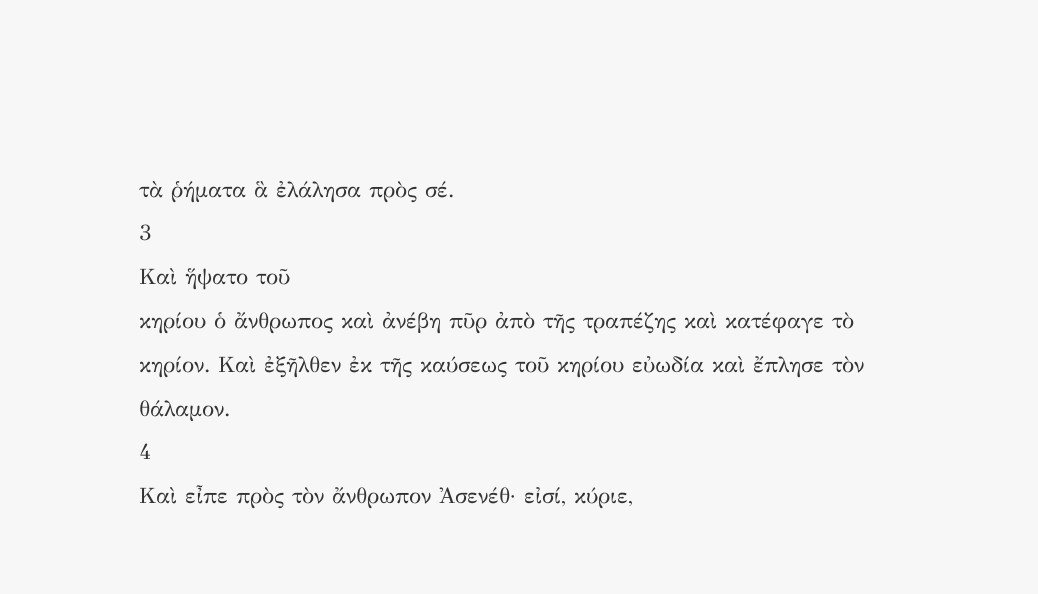τὰ ῥήματα ἃ ἐλάλησα πρὸς σέ.
3
Καὶ ἥψατο τοῦ
κηρίου ὁ ἄνθρωπος καὶ ἀνέβη πῦρ ἀπὸ τῆς τραπέζης καὶ κατέφαγε τὸ
κηρίον. Καὶ ἐξῆλθεν ἐκ τῆς καύσεως τοῦ κηρίου εὐωδία καὶ ἔπλησε τὸν
θάλαμον.
4
Καὶ εἶπε πρὸς τὸν ἄνθρωπον Ἀσενέθ· εἰσί, κύριε,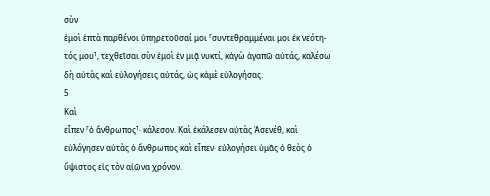σὺν
ἐμοὶ ἑπτὰ παρθένοι ὑπηρετοῦσαί μοι ⸢συντεθραμμέναι μοι ἐκ νεότη-
τός μου⸣, τεχθεῖσαι σὺν ἐμοὶ ἐν μιᾷ νυκτί, κἀγὼ ἀγαπῶ αὐτάς, καλέσω
δὴ αὐτὰς καὶ εὐλογήσεις αὐτάς, ὡς κἀμὲ εὐλογήσας.
5
Καὶ
εἶπεν ⸢ὁ ἄνθρωπος⸣· κάλεσον. Καὶ ἐκάλεσεν αὐτὰς Ἀσενέθ, καὶ
εὐλόγησεν αὐτὰς ὁ ἄνθρωπος καὶ εἶπεν· εὐλογήσει ὑμᾶς ὁ θεὸς ὁ
ὕψιστος εἰς τὸν αἰῶνα χρόνον.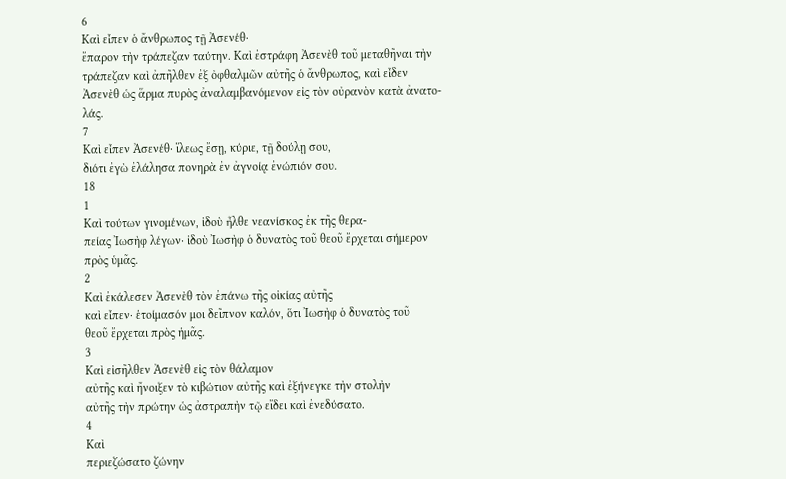6
Καὶ εἶπεν ὁ ἄνθρωπος τῇ Ἀσενέθ·
ἔπαρον τὴν τράπεζαν ταύτην. Καὶ ἐστράφη Ἀσενὲθ τοῦ μεταθῆναι τὴν
τράπεζαν καὶ ἀπῆλθεν ἐξ ὀφθαλμῶν αὐτῆς ὁ ἄνθρωπος, καὶ εἶδεν
Ἀσενὲθ ὡς ἅρμα πυρὸς ἀναλαμβανόμενον εἰς τὸν οὐρανὸν κατὰ ἀνατο-
λάς.
7
Καὶ εἶπεν Ἀσενέθ· ἵλεως ἔσῃ, κύριε, τῇ δούλῃ σου,
διότι ἐγὼ ἐλάλησα πονηρὰ ἐν ἀγνοίᾳ ἐνώπιόν σου.
18
1
Καὶ τούτων γινομένων, ἰδοὺ ἦλθε νεανίσκος ἐκ τῆς θερα-
πείας Ἰωσὴφ λέγων· ἰδοὺ Ἰωσὴφ ὁ δυνατὸς τοῦ θεοῦ ἔρχεται σήμερον
πρὸς ὑμᾶς.
2
Καὶ ἐκάλεσεν Ἀσενὲθ τὸν ἐπάνω τῆς οἰκίας αὐτῆς
καὶ εἶπεν· ἑτοίμασόν μοι δεῖπνον καλόν, ὅτι Ἰωσὴφ ὁ δυνατὸς τοῦ
θεοῦ ἔρχεται πρὸς ἡμᾶς.
3
Καὶ εἰσῆλθεν Ἀσενὲθ εἰς τὸν θάλαμον
αὐτῆς καὶ ἤνοιξεν τὸ κιβώτιον αὐτῆς καὶ ἐξήνεγκε τὴν στολὴν
αὐτῆς τὴν πρώτην ὡς ἀστραπὴν τῷ εἴδει καὶ ἐνεδύσατο.
4
Καὶ
περιεζώσατο ζώνην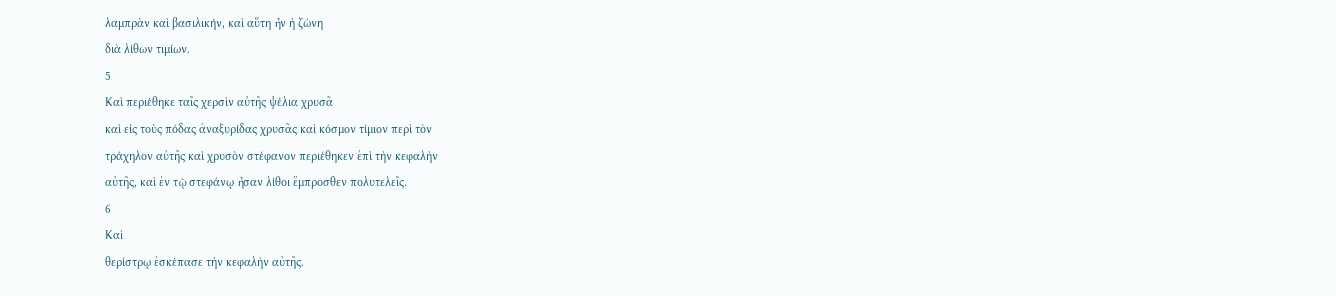λαμπρὰν καὶ βασιλικήν, καὶ αὕτη ἦν ἡ ζώνη
διὰ λίθων τιμίων.
5
Καὶ περιέθηκε ταῖς χερσὶν αὐτῆς ψέλια χρυσᾶ
καὶ εἰς τοὺς πόδας ἀναξυρίδας χρυσᾶς καὶ κόσμον τίμιον περὶ τὸν
τράχηλον αὐτῆς καὶ χρυσὸν στέφανον περιέθηκεν ἐπὶ τὴν κεφαλὴν
αὐτῆς, καὶ ἐν τῷ στεφάνῳ ἦσαν λίθοι ἔμπροσθεν πολυτελεῖς.
6
Καὶ
θερίστρῳ ἐσκέπασε τὴν κεφαλὴν αὐτῆς.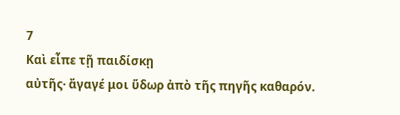7
Καὶ εἶπε τῇ παιδίσκῃ
αὐτῆς· ἄγαγέ μοι ὕδωρ ἀπὸ τῆς πηγῆς καθαρόν.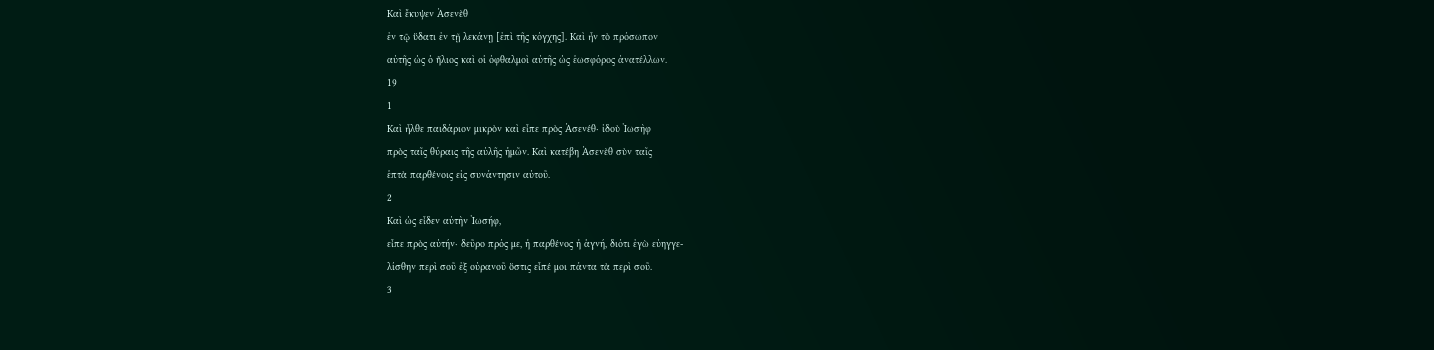Καὶ ἔκυψεν Ἀσενὲθ
ἐν τῷ ὕδατι ἐν τῇ λεκάνῃ [ἐπὶ τῆς κόγχης]. Καὶ ἦν τὸ πρόσωπον
αὐτῆς ὡς ὁ ἥλιος καὶ οἱ ὀφθαλμοὶ αὐτῆς ὡς ἑωσφόρος ἀνατέλλων.
19
1
Καὶ ἦλθε παιδάριον μικρὸν καὶ εἶπε πρὸς Ἀσενέθ· ἰδοὺ Ἰωσὴφ
πρὸς ταῖς θύραις τῆς αὐλῆς ἡμῶν. Καὶ κατέβη Ἀσενὲθ σὺν ταῖς
ἑπτὰ παρθένοις εἰς συνάντησιν αὐτοῦ.
2
Καὶ ὡς εἶδεν αὐτὴν Ἰωσήφ,
εἶπε πρὸς αὐτήν· δεῦρο πρός με, ἡ παρθένος ἡ ἁγνή, διότι ἐγὼ εὐηγγε-
λίσθην περὶ σοῦ ἐξ οὐρανοῦ ὅστις εἶπέ μοι πάντα τὰ περὶ σοῦ.
3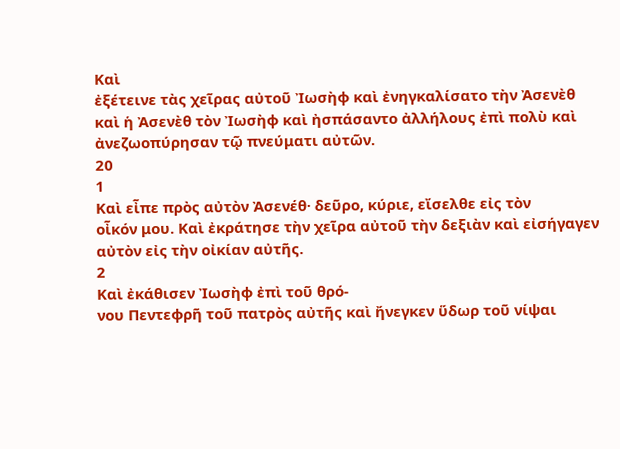Καὶ
ἐξέτεινε τὰς χεῖρας αὐτοῦ Ἰωσὴφ καὶ ἐνηγκαλίσατο τὴν Ἀσενὲθ
καὶ ἡ Ἀσενὲθ τὸν Ἰωσὴφ καὶ ἠσπάσαντο ἀλλήλους ἐπὶ πολὺ καὶ
ἀνεζωοπύρησαν τῷ πνεύματι αὐτῶν.
20
1
Καὶ εἶπε πρὸς αὐτὸν Ἀσενέθ· δεῦρο, κύριε, εἴσελθε εἰς τὸν
οἶκόν μου. Καὶ ἐκράτησε τὴν χεῖρα αὐτοῦ τὴν δεξιὰν καὶ εἰσήγαγεν
αὐτὸν εἰς τὴν οἰκίαν αὐτῆς.
2
Καὶ ἐκάθισεν Ἰωσὴφ ἐπὶ τοῦ θρό-
νου Πεντεφρῆ τοῦ πατρὸς αὐτῆς καὶ ἤνεγκεν ὕδωρ τοῦ νίψαι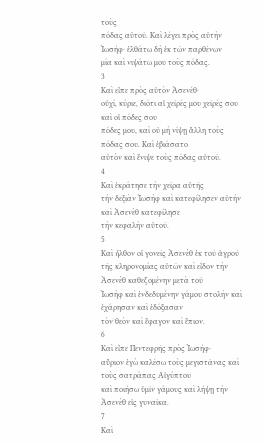τοὺς
πόδας αὐτοῦ. Καὶ λέγει πρὸς αὐτὴν Ἰωσήφ· ἐλθάτω δὴ ἐκ τῶν παρθένων
μία καὶ νιψάτω μου τοὺς πόδας.
3
Καὶ εἶπε πρὸς αὐτὸν Ἀσενέθ·
οὐχί, κύριε, διότι αἱ χεῖρές μου χεῖρές σου καὶ οἱ πόδες σου
πόδες μου, καὶ οὐ μὴ νίψῃ ἄλλη τοὺς πόδας σου. Καὶ ἐβιάσατο
αὐτὸν καὶ ἔνιψε τοὺς πόδας αὐτοῦ.
4
Καὶ ἐκράτησε τὴν χεῖρα αὐτῆς
τὴν δεξιὰν Ἰωσὴφ καὶ κατεφίλησεν αὐτὴν καὶ Ἀσενὲθ κατεφίλησε
τὴν κεφαλὴν αὐτοῦ.
5
Καὶ ἦλθον οἱ γονεῖς Ἀσενὲθ ἐκ τοῦ ἀγροῦ
τῆς κληρονομίας αὐτῶν καὶ εἶδον τὴν Ἀσενὲθ καθεζομένην μετὰ τοῦ
Ἰωσὴφ καὶ ἐνδεδυμένην γάμου στολὴν καὶ ἐχάρησαν καὶ ἐδόξασαν
τὸν θεὸν καὶ ἔφαγον καὶ ἔπιον.
6
Καὶ εἶπε Πεντεφρῆς πρὸς Ἰωσήφ·
αὔριον ἐγὼ καλέσω τοὺς μεγιστᾶνας καὶ τοὺς σατράπας Αἰγύπτου
καὶ ποιήσω ὑμῖν γάμους καὶ λήψῃ τὴν Ἀσενὲθ εἰς γυναῖκα.
7
Καὶ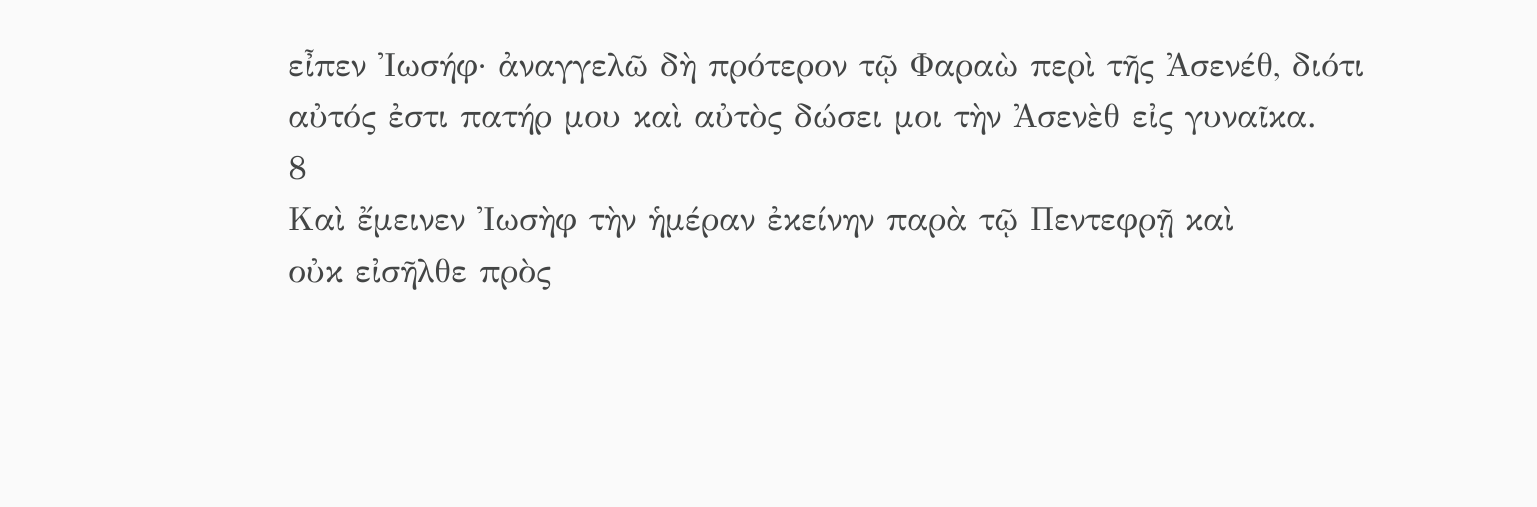εἶπεν Ἰωσήφ· ἀναγγελῶ δὴ πρότερον τῷ Φαραὼ περὶ τῆς Ἀσενέθ, διότι
αὐτός ἐστι πατήρ μου καὶ αὐτὸς δώσει μοι τὴν Ἀσενὲθ εἰς γυναῖκα.
8
Καὶ ἔμεινεν Ἰωσὴφ τὴν ἡμέραν ἐκείνην παρὰ τῷ Πεντεφρῇ καὶ
οὐκ εἰσῆλθε πρὸς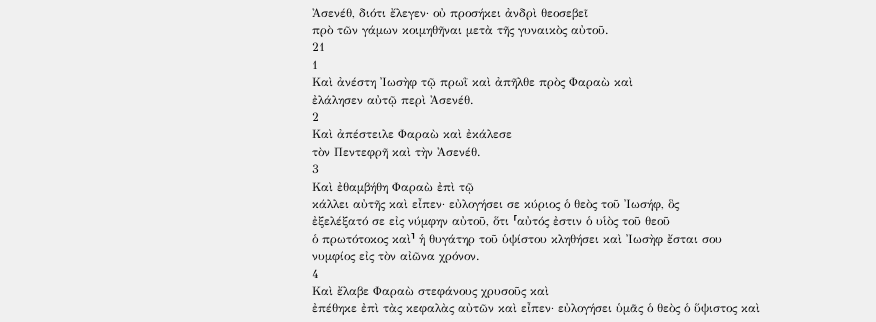Ἀσενέθ, διότι ἔλεγεν· οὐ προσήκει ἀνδρὶ θεοσεβεῖ
πρὸ τῶν γάμων κοιμηθῆναι μετὰ τῆς γυναικὸς αὐτοῦ.
21
1
Καὶ ἀνέστη Ἰωσὴφ τῷ πρωῒ καὶ ἀπῆλθε πρὸς Φαραὼ καὶ
ἐλάλησεν αὐτῷ περὶ Ἀσενέθ.
2
Καὶ ἀπέστειλε Φαραὼ καὶ ἐκάλεσε
τὸν Πεντεφρῆ καὶ τὴν Ἀσενέθ.
3
Καὶ ἐθαμβήθη Φαραὼ ἐπὶ τῷ
κάλλει αὐτῆς καὶ εἶπεν· εὐλογήσει σε κύριος ὁ θεὸς τοῦ Ἰωσήφ, ὃς
ἐξελέξατό σε εἰς νύμφην αὐτοῦ, ὅτι ⸢αὐτός ἐστιν ὁ υἱὸς τοῦ θεοῦ
ὁ πρωτότοκος καὶ⸣ ἡ θυγάτηρ τοῦ ὑψίστου κληθήσει καὶ Ἰωσὴφ ἔσται σου
νυμφίος εἰς τὸν αἰῶνα χρόνον.
4
Καὶ ἔλαβε Φαραὼ στεφάνους χρυσοῦς καὶ
ἐπέθηκε ἐπὶ τὰς κεφαλὰς αὐτῶν καὶ εἶπεν· εὐλογήσει ὑμᾶς ὁ θεὸς ὁ ὕψιστος καὶ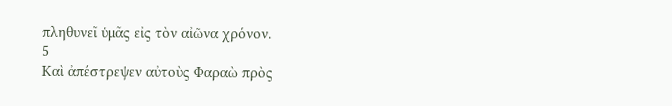πληθυνεῖ ὑμᾶς εἰς τὸν αἰῶνα χρόνον.
5
Καὶ ἀπέστρεψεν αὐτοὺς Φαραὼ πρὸς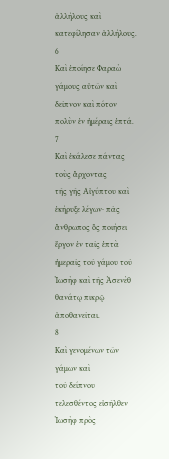ἀλλήλους καὶ κατεφίλησαν ἀλλήλους.
6
Καὶ ἐποίησε Φαραὼ γάμους αὐτῶν καὶ
δεῖπνον καὶ πότον πολὺν ἐν ἡμέραις ἑπτά.
7
Καὶ ἐκάλεσε πάντας τοὺς ἄρχοντας
τῆς γῆς Αἰγύπτου καὶ ἐκήρυξε λέγων· πᾶς ἄνθρωπος ὃς ποιήσει
ἔργον ἐν ταῖς ἑπτὰ ἡμεραῖς τοῦ γάμου τοῦ Ἰωσὴφ καὶ τῆς Ἀσενὲθ
θανάτῳ πικρῷ ἀποθανεῖται.
8
Καὶ γενομένων τῶν γάμων καὶ
τοῦ δείπνου τελεσθέντος εἰσῆλθεν Ἰωσὴφ πρὸς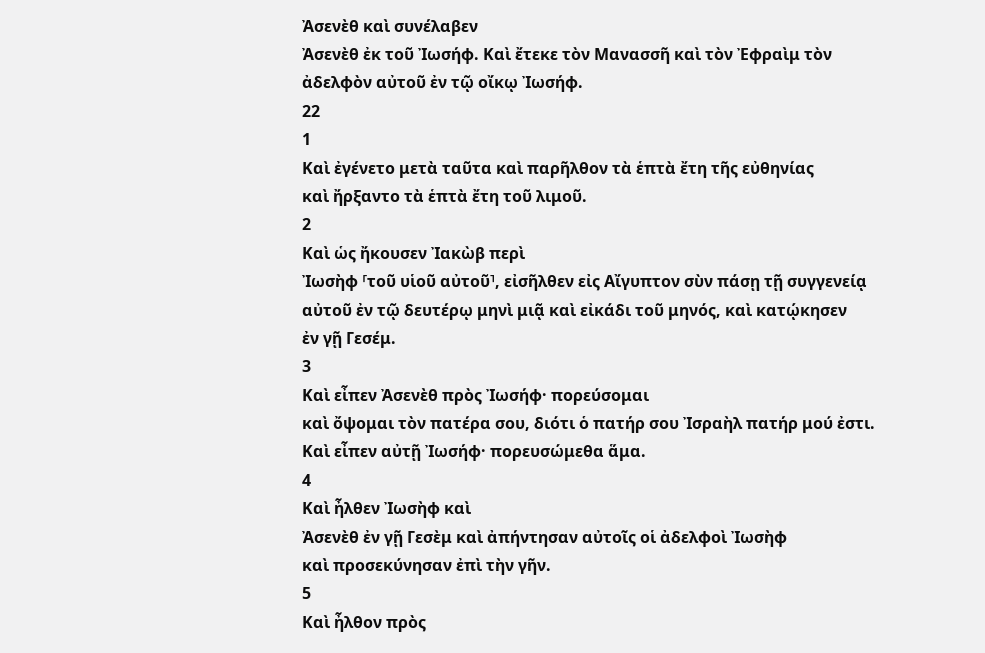Ἀσενὲθ καὶ συνέλαβεν
Ἀσενὲθ ἐκ τοῦ Ἰωσήφ. Καὶ ἔτεκε τὸν Μανασσῆ καὶ τὸν Ἐφραὶμ τὸν
ἀδελφὸν αὐτοῦ ἐν τῷ οἴκῳ Ἰωσήφ.
22
1
Καὶ ἐγένετο μετὰ ταῦτα καὶ παρῆλθον τὰ ἑπτὰ ἔτη τῆς εὐθηνίας
καὶ ἤρξαντο τὰ ἑπτὰ ἔτη τοῦ λιμοῦ.
2
Καὶ ὡς ἤκουσεν Ἰακὼβ περὶ
Ἰωσὴφ ⸢τοῦ υἱοῦ αὐτοῦ⸣, εἰσῆλθεν εἰς Αἴγυπτον σὺν πάσῃ τῇ συγγενείᾳ
αὐτοῦ ἐν τῷ δευτέρῳ μηνὶ μιᾷ καὶ εἰκάδι τοῦ μηνός, καὶ κατῴκησεν
ἐν γῇ Γεσέμ.
3
Καὶ εἶπεν Ἀσενὲθ πρὸς Ἰωσήφ· πορεύσομαι
καὶ ὄψομαι τὸν πατέρα σου, διότι ὁ πατήρ σου Ἰσραὴλ πατήρ μού ἐστι.
Καὶ εἶπεν αὐτῇ Ἰωσήφ· πορευσώμεθα ἅμα.
4
Καὶ ἦλθεν Ἰωσὴφ καὶ
Ἀσενὲθ ἐν γῇ Γεσὲμ καὶ ἀπήντησαν αὐτοῖς οἱ ἀδελφοὶ Ἰωσὴφ
καὶ προσεκύνησαν ἐπὶ τὴν γῆν.
5
Καὶ ἦλθον πρὸς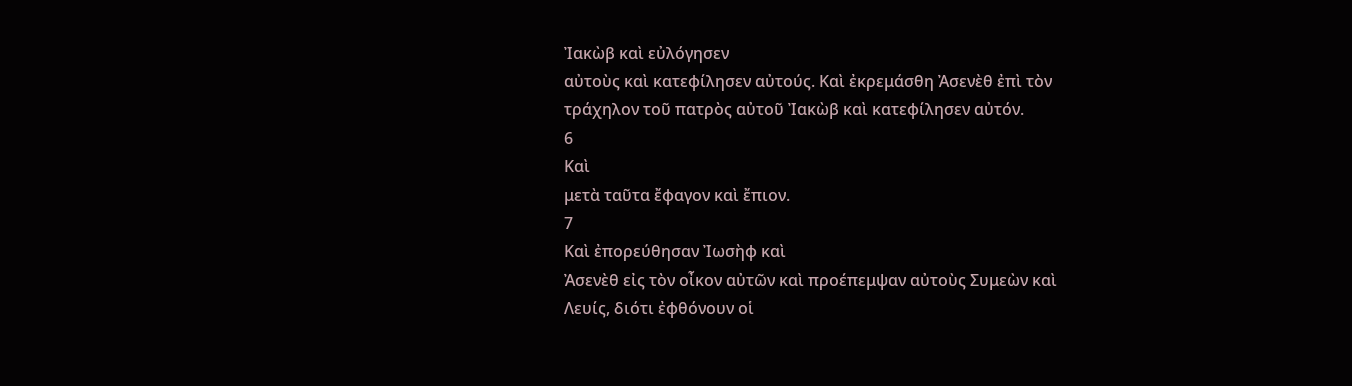Ἰακὼβ καὶ εὐλόγησεν
αὐτοὺς καὶ κατεφίλησεν αὐτούς. Καὶ ἐκρεμάσθη Ἀσενὲθ ἐπὶ τὸν
τράχηλον τοῦ πατρὸς αὐτοῦ Ἰακὼβ καὶ κατεφίλησεν αὐτόν.
6
Καὶ
μετὰ ταῦτα ἔφαγον καὶ ἔπιον.
7
Καὶ ἐπορεύθησαν Ἰωσὴφ καὶ
Ἀσενὲθ εἰς τὸν οἶκον αὐτῶν καὶ προέπεμψαν αὐτοὺς Συμεὼν καὶ
Λευίς, διότι ἐφθόνουν οἱ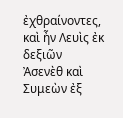ἐχθραίνοντες, καὶ ἦν Λευὶς ἐκ δεξιῶν
Ἀσενὲθ καὶ Συμεὼν ἐξ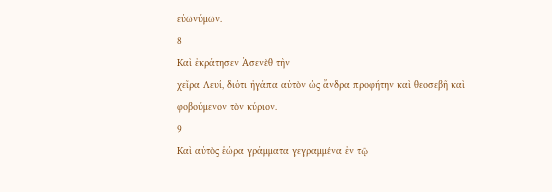εὐωνύμων.
8
Καὶ ἐκράτησεν Ἀσενὲθ τὴν
χεῖρα Λευί, διότι ἠγάπα αὐτὸν ὡς ἄνδρα προφήτην καὶ θεοσεβῆ καὶ
φοβούμενον τὸν κύριον.
9
Καὶ αὐτὸς ἑώρα γράμματα γεγραμμένα ἐν τῷ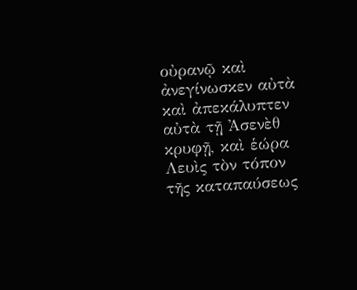οὐρανῷ καὶ ἀνεγίνωσκεν αὐτὰ καὶ ἀπεκάλυπτεν αὐτὰ τῇ Ἀσενὲθ
κρυφῇ, καὶ ἑώρα Λευὶς τὸν τόπον τῆς καταπαύσεως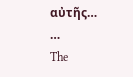αὐτῆς…
…
The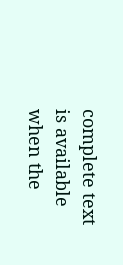complete text is available when the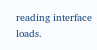reading interface loads.